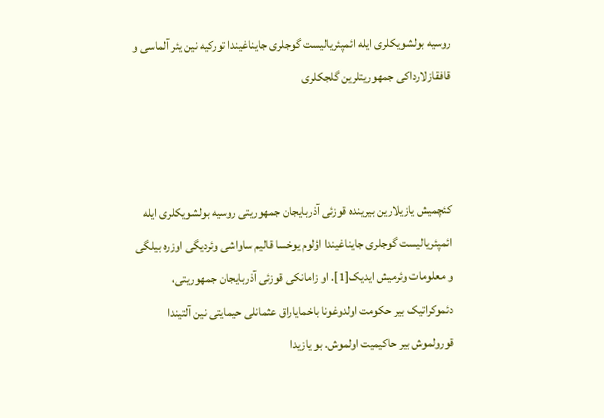روسیه بولشویکلری ایله ائمپئریالیست گوجلری جایناغیندا تورکیه نین یئر آلماسی و قافقازلارداکی جمهوریتلرین گلجکلری



کئچمیش یازیلارین بیرینده قوزئی آذربایجان جمهوریتی روسیه بولشویکلری ایله ائمپئریالیست گوجلری جایناغیندا اؤلوم یوخسا قالیم ساواشی وئردیگی اوزره بیلگی و معلومات وئرمیش ایدیک[1]. او زامانکی قوزئی آذربایجان جمهوریتی، دئموکراتیک بیر حکومت اولدوغونا باخمایاراق عثمانلی حیمایتی نین آلتیندا قورولموش بیر حاکیمیت اولموش. بو یازیدا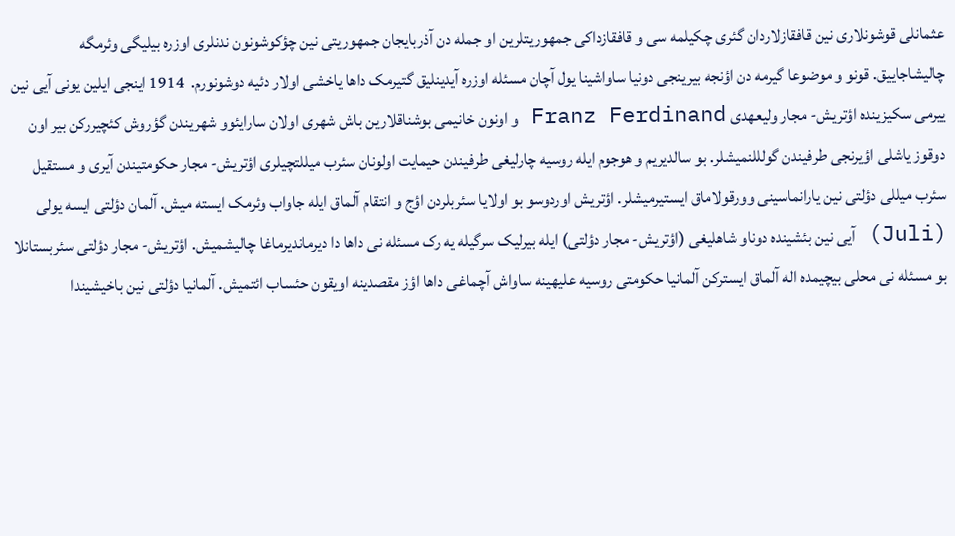عثمانلی قوشونلاری نین قافقازلاردان گئری چکیلمه سی و قافقازداکی جمهوریتلرین او جمله دن آذربایجان جمهوریتی نین چؤکوشونون ندنلری اوزره بیلیگی وئرمگه چالیشاجاییق. قونو و موضوعا گیرمه دن اؤنجه بیرینجی دونیا ساواشینا یول آچان مسئله اوزره آیدینلیق گتیرمک داها یاخشی اولار دئیه دوشونورم.  1914 اینجی ایلین یونی آیی نین ییرمی سکیزینده اؤتریش- مجار ولیعهدی Franz Ferdinand و اونون خانیمی بوشناقلارین باش شهری اولان سارایئوو شهریندن گؤروش کئچیررکن بیر اون دوقوز یاشلی اؤیرنجی طرفیندن گولللنمیشلر. بو سالدیریم و هوجوم ایله روسیه چارلیغی طرفیندن حیمایت اولونان سئرب میللتچیلری اؤتریش- مجار حکومتیندن آیری و مستقیل سئرب میللی دؤلتی نین یارانماسینی وورقولاماق ایستیرمیشلر. اؤتریش اوردوسو بو اولایا سئربلردن اؤج و انتقام آلماق ایله جاواب وئرمک ایسته میش. آلمان دؤلتی ایسه یولی (Juli) آیی نین بئشینده دوناو شاهلیغی (اؤتریش- مجار دؤلتی) ایله بیرلیک سرگیله یه رک مسئله نی داها دا دیرماندیرماغا چالیشمیش. اؤتریش- مجار دؤلتی سئربستانلا بو مسئله نی محلی بیچیمده اله آلماق ایسترکن آلمانیا حکومتی روسیه علیهینه ساواش آچماغی داها اؤز مقصدینه اویقون حئساب ائتمیش. آلمانیا دؤلتی نین باخیشیندا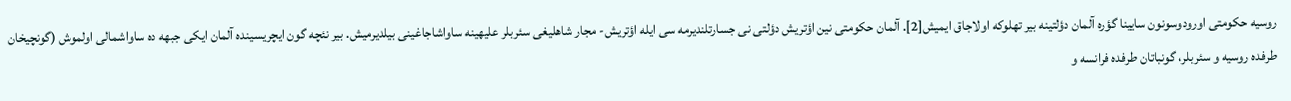روسیه حکومتی اورودوسونون سایینا گؤره آلمان دؤلتینه بیر تهلوکه اولاجاق ایمیش[2]. آلمان حکومتی نین اؤتریش دؤلتی نی جسارتلندیرمه سی ایله اؤتریش- مجار شاهلیغی سئربلر علیهینه ساواشاجاغینی بیلدیرمیش. بیر نئچه گون ایچریسینده آلمان ایکی جبهه ده ساواشمالی اولموش (گونچیخان طرفده روسیه و سئربلر، گونباتان طرفده فرانسه و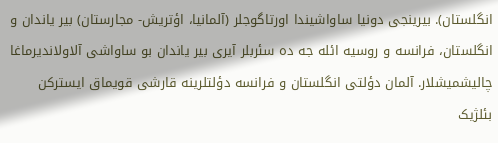انگلستان). بیرینجی دونیا ساواشیندا اورتاگوجلر (آلمانیا، اؤتریش- مجارستان) بیر یاندان و انگلستان، فرانسه و روسیه ائله جه ده سئربلر آیری بیر یاندان بو ساواشی آلاولاندیرماغا چالیشمیشلار. آلمان دؤلتی انگلستان و فرانسه دؤلتلرینه قارشی قویماق ایسترکن بئلژیک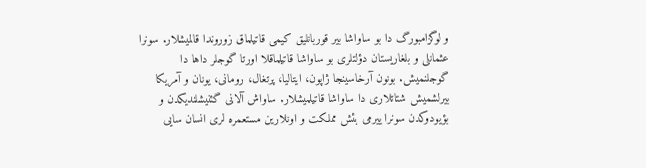و لوگزامبورگ دا بو ساواشا بیر قوربانلیق کیمی قاتیلماق زوروندا قالمیشلار. سونرا عثمانلی و بلغاریستان دؤلتلری بو ساواشا قاتیلماقلا اورتا گوجلر داها دا گوجلنمیش. بونون آرخاسینجا ژاپون، ایتالیا، پرتغال، رومانی، یونان و آمریکا بیرلشمیش شتاتلاری دا ساواشا قاتیلمیشلار. ساواش آلانی گئنیشلندیکدن و بؤیودوکدن سونرا ییرمی بئش مملکت و اونلارین مستعمره لری انسان سایی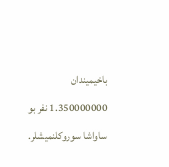باخیمیندان 1.350000000 نفر بو ساواشا سوروکلنمیشلر.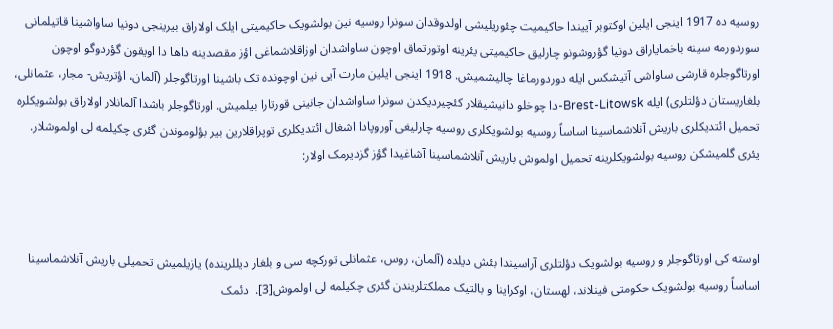روسیه ده 1917 اینجی ایلین اوکتوبر آییندا حاکیمیت چئوریلیشی اولدوقدان سونرا روسیه نین بولشویک حاکیمیتی ایلک اولاراق بیرینجی دونیا ساواشینا قاتیلمانی سوردورمه سینه باخمایاراق دونیا گؤروشونو چارلیق حاکیمیتی یئرینه اوتورتماق اوچون ساواشدان اوزاقلاشماغی اؤز مقصدینه داها دا اویقون گؤردوگو اوچون اورتاگوجلره قارشی ساواشی آتیشکس ایله دوردورماغا چالیشمیش. 1918 اینجی ایلین مارت آیی نین اوچونده تک باشینا اورتاگوجلر (آلمان، اؤتریش- مجار، عثمانلی، بلغاریستان دؤلتلری) ایله Brest-Litowsk-دا چوخلو دانیشیقلار کئچیردیکدن سونرا ساواشدان جانینی قورتارا بیلمیش. اورتاگوجلر باشدا آلمانلار اولاراق بولشویکلره تحمیل ائتدیکلری باریش آنلاشماسینا اساساً روسیه بولشویکلری روسیه چارلیغی آوروپادا اشغال ائتدیکلری توپراقلارین بیر بؤلوموندن گئری چکیلمه لی اولموشلار. یئری گلمیشکن روسیه بولشویکلرینه تحمیل اولموش باریش آنلاشماسینا آشاغیدا گؤز گزدیرمک اولار:



اوسته کی اورتاگوجلر و روسیه بولشویک دؤلتلری آراسیندا بئش دیلده (آلمان، روس، عثمانلی تورکچه سی و بلغار دیللرینده) یازیلمیش تحمیلی باریش آنلاشماسینا اساساً روسیه بولشویک حکومتی فینلاند، لهستان، اوکراینا و بالتیک مملکتلریندن گئری چکیلمه لی اولموش[3].  دئمک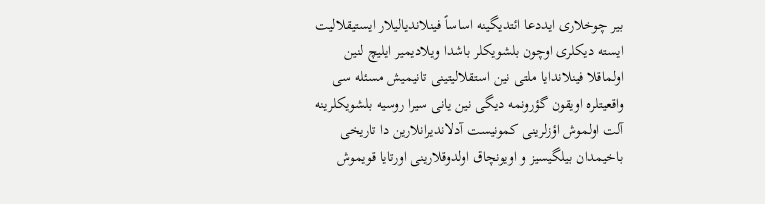بیر چوخلاری ایددعا ائتدیگینه اساساً فینلاندیالیلار ایستیقلالیت ایسته دیکلری اوچون بلشویکلر باشدا ویلادیمیر ایلیچ لنین اولماقلا فینلاندایا ملتی نین استقلالیتینی تانیمیش مسئله سی واقعیتلره اویقون گؤرونمه دیگی نین یانی سیرا روسیه بلشویکلرینه آلت اولموش اؤزلرینی کمونیست آدلاندیرانلارین دا تاریخی باخیمدان بیلگیسیز و اویونچاق اولدوقلارینی اورتایا قویموش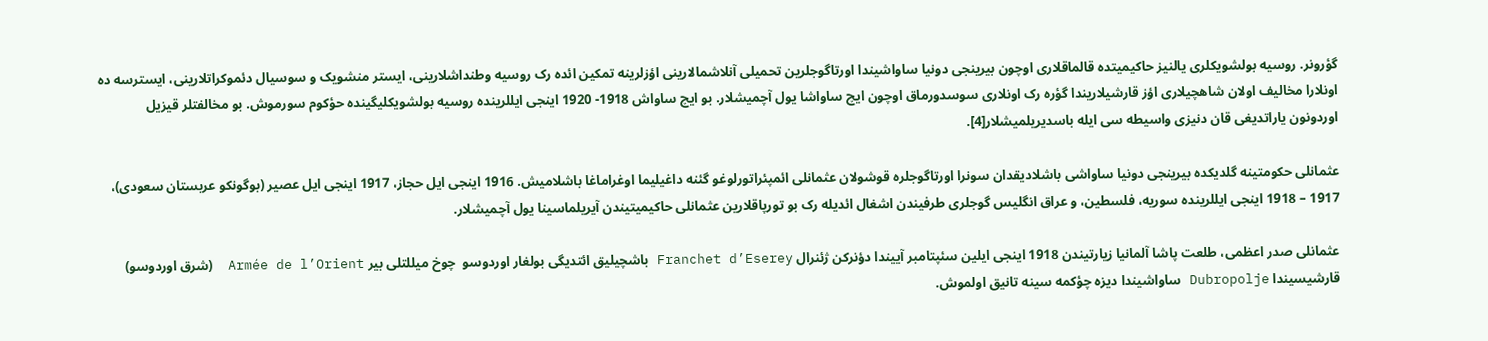گؤرونر. روسیه بولشویکلری یالنیز حاکیمیتده قالماقلاری اوچون بیرینجی دونیا ساواشیندا اورتاگوجلرین تحمیلی آنلاشمالارینی اؤزلرینه تمکین ائده رک روسیه وطنداشلارینی، ایستر منشویک و سوسیال دئموکراتلارینی، ایسترسه ده اونلارا مخالیف اولان شاهچیلاری اؤز قارشیلاریندا گؤره رک اونلاری سوسدورماق اوچون ایچ ساواشا یول آچمیشلار. بو ایچ ساواش 1918- 1920 اینجی ایللرینده روسیه بولشویکلیگینده حؤکوم سورموش. بو مخالفتلر قیزیل اوردونون یاراتدیغی قان دنیزی واسیطه سی ایله باسدیریلمیشلار[4].

عثمانلی حکومتینه گلدیکده بیرینجی دونیا ساواشی باشلادیقدان سونرا اورتاگوجلره قوشولان عثمانلی ائمپئراتورلوغو گئنه داغیلیما اوغراماغا باشلامیش. 1916 اینجی ایل حجاز، 1917 اینجی ایل عصیر (بوگونکو عربستان سعودی)، 1917 – 1918 اینجی ایللرینده سوریه، فلسطین، و عراق انگلیس گوجلری طرفیندن اشغال ائدیله رک بو تورپاقلارین عثمانلی حاکیمیتیندن آیریلماسینا یول آچمیشلار.

عثمانلی صدر اعظمی، طلعت پاشا آلمانیا زیارتیندن 1918 اینجی ایلین سئپتامبر آییندا دؤنرکن ژئنرال Franchet d’Eserey باشچیلیق ائتدیگی بولغار اوردوسو  چوخ میللتلی بیر Armée de l’Orient  (شرق اوردوسو) قارشیسیندا Dubropolje ساواشیندا دیزه چؤکمه سینه تانیق اولموش.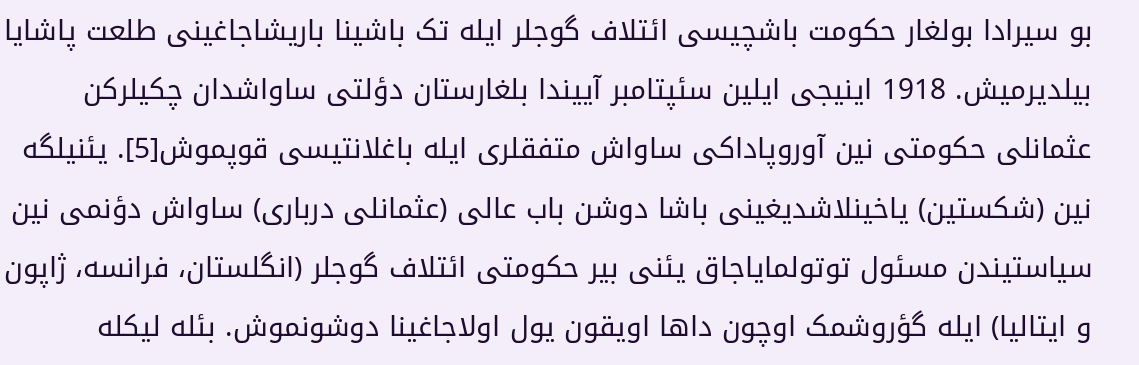بو سیرادا بولغار حکومت باشچیسی ائتلاف گوجلر ایله تک باشینا باریشاجاغینی طلعت پاشایا بیلدیرمیش. 1918 اینیجی ایلین سئپتامبر آییندا بلغارستان دؤلتی ساواشدان چکیلرکن عثمانلی حکومتی نین آوروپاداکی ساواش متفقلری ایله باغلانتیسی قوپموش[5]. یئنیلگه نین (شکستین) یاخینلاشدیغینی باشا دوشن باب عالی (عثمانلی درباری) ساواش دؤنمی نین سیاستیندن مسئول توتولمایاجاق یئنی بیر حکومتی ائتلاف گوجلر (انگلستان، فرانسه، ژاپون و ایتالیا) ایله گؤروشمک اوچون داها اویقون یول اولاجاغینا دوشونموش. بئله لیکله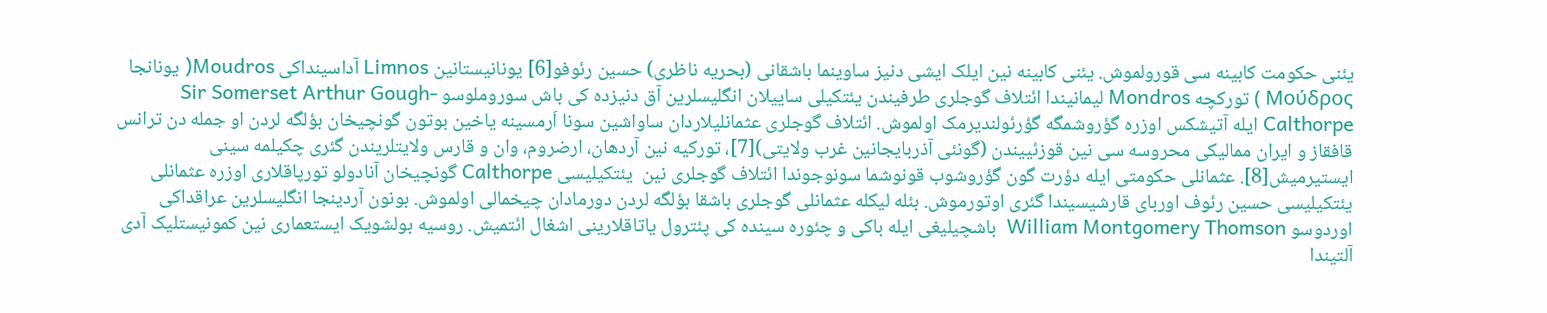یئنی حکومت کابینه سی قورولموش. یئنی کابینه نین ایلک ایشی دنیز ساوینما باشقانی (بحریه ناظری) حسین رئوفو[6] یونانیستانین Limnos آداسینداکی Moudros( یونانجا Μούδρος ) تورکچه Mondros لیمانیندا ائتلاف گوجلری طرفیندن یئتکیلی ساییلان انگلیسلرین آق دنیزده کی باش سوروملوسو Sir Somerset Arthur Gough-Calthorpe ایله آتیشکس اوزره گؤروشمگه گؤرئولندیرمک اولموش. ائتلاف گوجلری عثمانلیلاردان ساواشین سونا اَرمسینه یاخین بوتون گونچیخان بؤلگه لردن او جمله دن ترانس قافقاز و ایران ممالیکی محروسه سی نین قوزئییندن (گونئی آذربایجانین غرب ولایتی)[7]، تورکیه نین آردهان، ارضروم، وان و قارس ولایتلریندن گئری چکیلمه سینی ایستیرمیش[8]. عثمانلی حکومتی ایله دؤرت گون گؤروشوب قونوشما سونوجوندا ائتلاف گوجلری نین  یئتکیلیسی Calthorpe گونچیخان آنادولو تورپاقلاری اوزره عثمانلی یئتکیلیسی حسین رئوف اوربای قارشیسیندا گئری اوتورموش. بئله لیکله عثمانلی گوجلری باشقا بؤلگه لردن دورمادان چیخمالی اولموش. بونون آردینجا انگلیسلرین عراقداکی اوردوسو William Montgomery Thomson  باشچیلیغی ایله باکی و چئوره سینده کی پئترول یاتاقلارینی اشغال ائتمیش. روسیه بولشویک ایستعماری نین کمونیستلیک آدی آلتیندا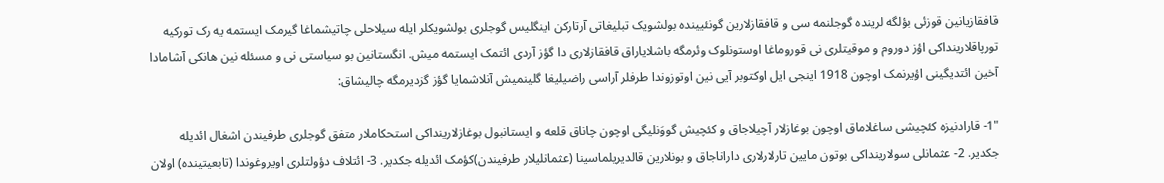قافقازیانین قوزئی بؤلگه لرینده گوجلنمه سی و قافقازلارین گونئیینده بولشویک تبلیغاتی آرتارکن اینگلیس گوجلری بولشویکلر ایله سیلاحلی چاتیشماغا گیرمک ایستمه یه رک تورکیه تورپاقلارینداکی اؤز دوروم و موقیتلری نی قوروماغا اوستونلوک وئرمگه باشلایاراق قافقازلاری دا گؤز آردی ائتمک ایستمه میش. انگستانین بو سیاستی نی و مسئله نین هانکی آشامادا آخین ائتدیگینی اؤیرنمک اوچون 1918 اینجی ایل اوکتوبر آیی نین اوتوزوندا طرفلر آراسی راضیلیغا گلینمیش آنلاشمایا گؤز گزدیرمگه چالیشاق:

"1- قارادنیزه کئچیشی ساغلاماق اوچون بوغازلار آچیلاجاق و کئچیش گووَنلیگی اوچون چاناق قلعه و ایستانبول بوغازلارینداکی استحکاملار متفق گوجلری طرفیندن اشغال ائدیله جکدیر. 2- عثمانلی سولارینداکی بوتون مایین تارلارلاری داراناجاق و بونلارین قالدیریلماسینا (عثمانلیلار طرفیندن)کؤمک ائدیله جکدیر. 3- ائتلاف دؤولتلری اویروغوندا (تابعیتینده) اولان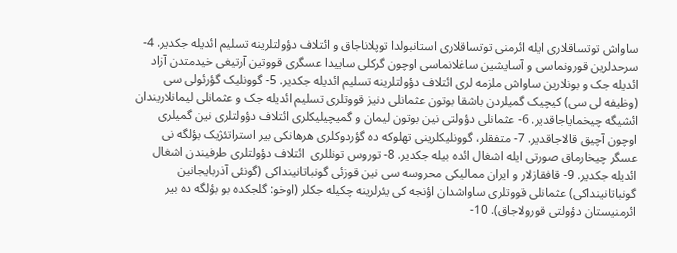ساواش توتساقلاری ایله ائرمنی توتساقلاری استانبولدا توپلاناجاق و ائتلاف دؤولتلرینه تسلیم ائدیله جکدیر. 4- سرحدلرین قورونماسی و آسایشین ساغلانماسی اوچون گرکلی ساییدا عسگری قووتین آرتیغی خیدمتدن آزاد ائدیله جک و بونلارین ساواش ملزمه لری ائتلاف دؤولتلرینه تسلیم ائدیله جکدیر. 5- گوونلیک گؤرئولی سی (وظیفه لی سی) کیچیک گمیلردن باشقا بوتون عثمانلی دنیز قووتلری تسلیم ائدیله جک و عثمانلی لیمانلاریندان ائشیگه چیخمایاجاقدیر. 6- عثمانلی دؤولتی نین بوتون لیمان و گمیچیلیکلری ائتلاف دؤولتلری نین گمیلری اوچون آچیق قالاجاقدیر. 7- متفقلر، گوونلیکلرینی تهلوکه ده گؤردوکلری هرهانکی بیر استراتئژیک بؤلگه نی عسگر چیخارماق صورتی ایله اشغال ائده بیله جکدیر. 8- توروس تونللری  ائتلاف دؤولتلری طرفیندن اشغال ائدیله جکدیر. 9- قافقازلار و ایران ممالیکی محروسه سی نین قوزئی گونباتانینداکی (گونئی آذربایجانین گونباتانینداکی) عثمانلی قووتلری ساواشدان اؤنجه کی یئرلرینه چکیله جکلر (اوخو: گلجکده بو بؤلگه ده بیر ائرمنیستان دؤولتی قورولاجاق). 10-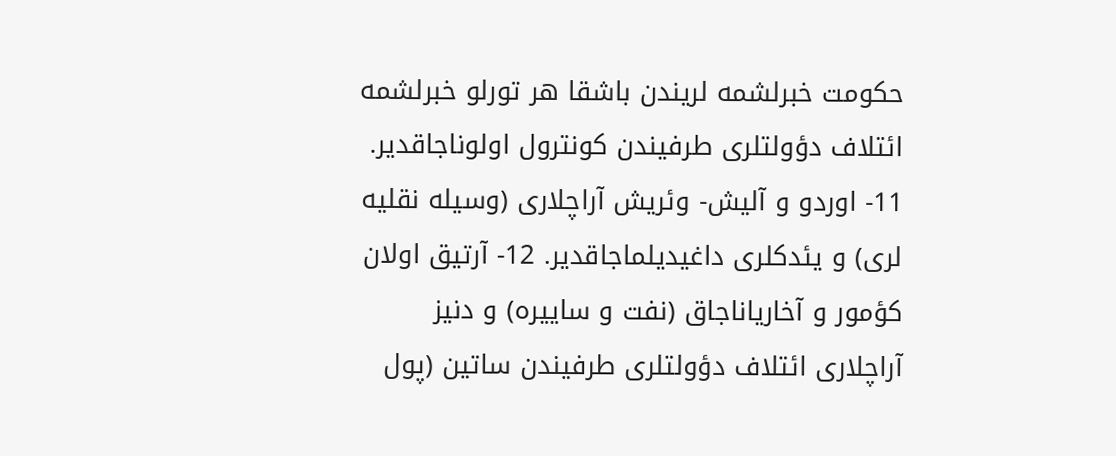حکومت خبرلشمه لریندن باشقا هر تورلو خبرلشمه ائتلاف دؤولتلری طرفیندن کونترول اولوناجاقدیر. 11- اوردو و آلیش- وئریش آراچلاری (وسیله نقلیه لری) و یئدکلری داغیدیلماجاقدیر. 12- آرتیق اولان کؤمور و آخاریاناجاق (نفت و ساییره) و دنیز آراچلاری ائتلاف دؤولتلری طرفیندن ساتین (پول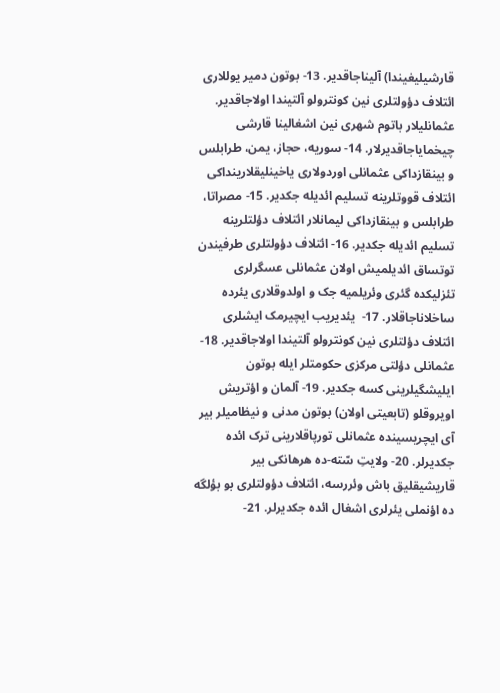قارشیلیغیندا) آلیناجاقدیر. 13- بوتون دمیر یوللاری ائتلاف دؤولتلری نین کونترولو آلتیندا اولاجاقدیر. عثمانلیلار باتوم شهری نین اشغالینا قارشی چیخمایاجاقدیرلار. 14- سوریه، حجاز، یمن، طرابلس و بینقازداکی عثمانلی اوردولاری یاخینلیقلارینداکی ائتلاف قووتلرینه تسلیم ائدیله جکدیر. 15- مصراتا، طرابلس و بینقازداکی لیمانلار ائتلاف دؤلتلرینه تسلیم ائدیله جکدیر. 16- ائتلاف دؤولتلری طرفیندن توتساق ائدیلمیش اولان عثمانلی عسگرلری تئزلیکده گئری وئریلمیه جک و اولدوقلاری یئرده ساخلاناجاقلار. 17-  یئدیریب ایچیرمک ایشلری ائتلاف دؤلتلری نین کونترولو آلتیندا اولاجاقدیر. 18- عثمانلی دؤلتی مرکزی حکومتلر ایله بوتون ایلیشگیلرینی کسه جکدیر. 19- آلمان و اؤتریش اویروقلو (تابعیتی اولان) بوتون مدنی و نیظامیلر بیر آی ایچریسینده عثمانلی تورپاقلارینی ترک ائده جکدیرلر. 20- ولایتِ سّته-ده هرهانکی بیر قاریشیقلیق باش وئررسه، ائتلاف دؤولتلری بو بؤلگه ده اؤنملی یئرلری اشغال ائده جکدیرلر. 21-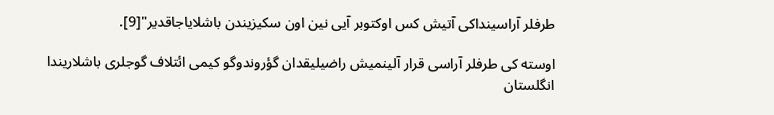طرفلر آراسینداکی آتیش کس اوکتوبر آیی نین اون سکیزیندن باشلایاجاقدیر"[9].

اوسته کی طرفلر آراسی قرار آلینمیش راضیلیقدان گؤروندوگو کیمی ائتلاف گوجلری باشلاریندا انگلستان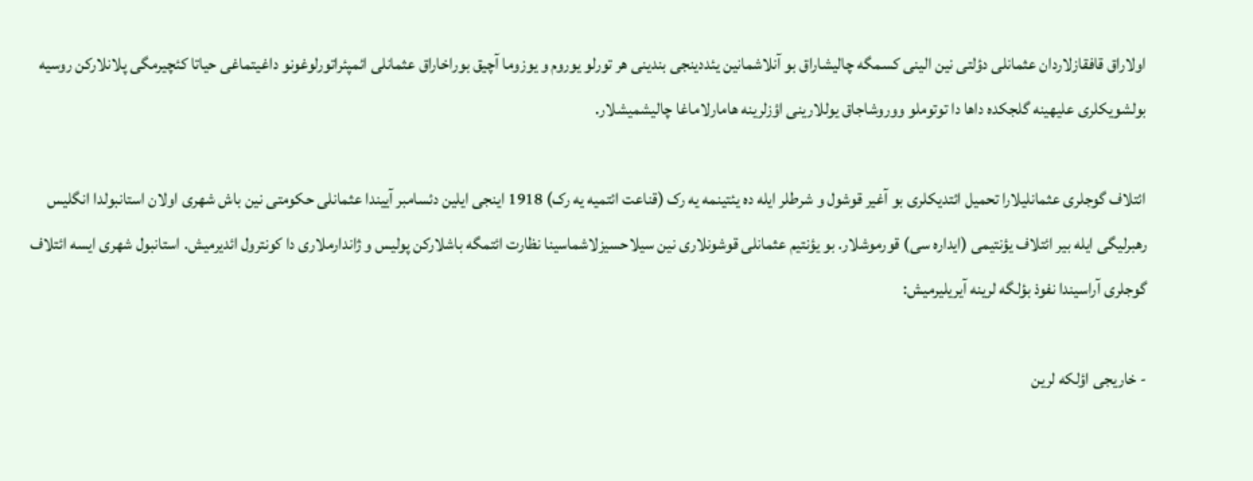اولاراق قافقازلاردان عثمانلی دؤلتی نین الینی کسمگه چالیشاراق بو آنلاشمانین یئددینجی بندینی هر تورلو یوروم و یوزوما آچیق بوراخاراق عثمانلی ائمپئراتورلوغونو داغیتماغی حیاتا کئچیرمگی پلانلارکن روسیه بولشویکلری علیهینه گلجکده داها دا توتوملو ووروشاجاق یوللارینی اؤزلرینه هامارلاماغا چالیشمیشلار.

ائتلاف گوجلری عثمانلیلارا تحمیل ائتدیکلری بو آغیر قوشول و شرطلر ایله ده یئتینمه یه رک (قناعت ائتمیه یه رک) 1918 اینجی ایلین دئسامبر آییندا عثمانلی حکومتی نین باش شهری اولان استانبولدا انگلیس رهبرلیگی ایله بیر ائتلاف یؤنتیمی (ایداره سی) قورموشلار. بو یؤنتیم عثمانلی قوشونلاری نین سیلاحسیزلاشماسینا نظارت ائتمگه باشلارکن پولیس و ژاندارملاری دا کونترول ائدیرمیش. استانبول شهری ایسه ائتلاف گوجلری آراسیندا نفوذ بؤلگه لرینه آیریلیرمیش:

- خاریجی اؤلکه لرین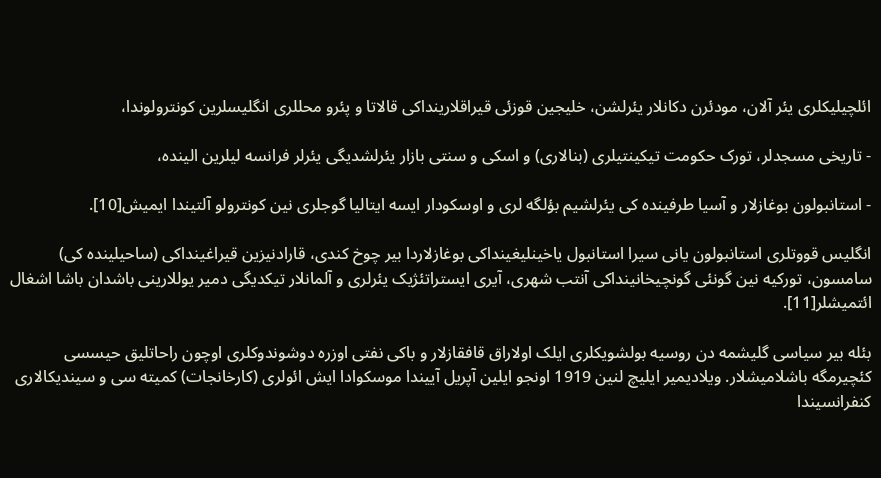ائلچیلیکلری یئر آلان، مودئرن دکانلار یئرلشن، خلیجین قوزئی قیراقلارینداکی قالاتا و پئرو محللری انگلیسلرین کونترولوندا،

- تاریخی مسجدلر، تورک حکومت تیکینتیلری (بنالاری) و اسکی و سنتی بازار یئرلشدیگی یئرلر فرانسه لیلرین الینده،

- استانبولون بوغازلار و آسیا طرفینده کی یئرلشیم بؤلگه لری و اوسکودار ایسه ایتالیا گوجلری نین کونترولو آلتیندا ایمیش[10].

انگلیس قووتلری استانبولون یانی سیرا استانبول یاخینلیغینداکی بوغازلاردا بیر چوخ کندی، قارادنیزین قیراغینداکی (ساحیلینده کی) سامسون، تورکیه نین گونئی گونچیخانینداکی آنتب شهری، آیری ایستراتئژیک یئرلری و آلمانلار تیکدیگی دمیر یوللارینی باشدان باشا اشغال ائتمیشلر[11].

بئله بیر سیاسی گلیشمه دن روسیه بولشویکلری ایلک اولاراق قافقازلار و باکی نفتی اوزره دوشوندوکلری اوچون راحاتلیق حیسسی کئچیرمگه باشلامیشلار. ویلادیمیر ایلیچ لنین 1919 اونجو ایلین آپریل آییندا موسکوادا ایش ائولری (کارخانجات) کمیته سی و سیندیکالاری کنفرانسیندا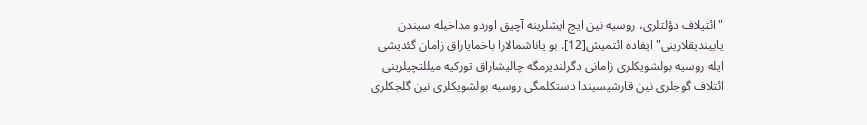"ائتیلاف دؤلتلری، روسیه نین ایچ ایشلرینه آچیق اوردو مداخیله سیندن یاییندیقلارینی" ایفاده ائتمیش[12]. بو یاناشمالارا باخمایاراق زامان گئدیشی ایله روسیه بولشویکلری زامانی دگرلندیرمگه چالیشاراق تورکیه میللتچیلرینی ائتلاف گوجلری نین قارشیسیندا دستکلمگی روسیه بولشویکلری نین گلجکلری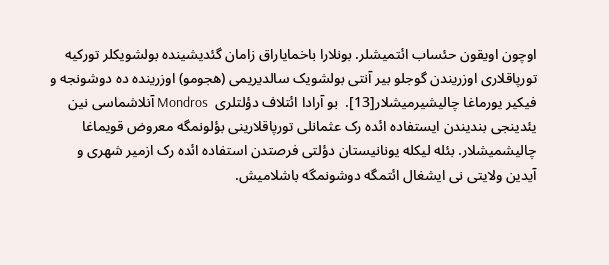اوچون اویقون حئساب ائتمیشلر. بونلارا باخمایاراق زامان گئدیشینده بولشویکلر تورکیه تورپاقلاری اوزریندن گوجلو بیر آنتی بولشویک سالدیریمی (هجومو) اوزرینده ده دوشونجه و فیکیر یورماغا چالیشیرمیشلار[13].  بو آرادا ائتلاف دؤلتلری  Mondros آنلاشماسی نین یئدینجی بندیندن ایستفاده ائده رک عثمانلی تورپاقلارینی بؤلونمگه معروض قویماغا چالیشمیشلار. بئله لیکله یونانیستان دؤلتی فرصتدن استفاده ائده رک ازمیر شهری و آیدین ولایتی نی ایشغال ائتمگه دوشونمگه باشلامیش.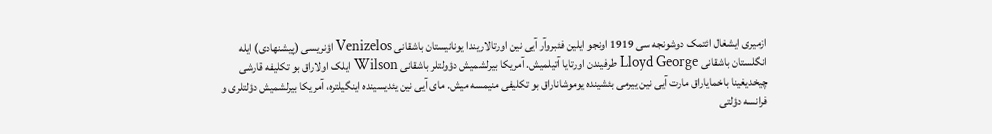ازمیری ایشغال ائتمک دوشونجه سی 1919 اونجو ایلین فئبروآر آیی نین اورتالاریندا یونانیستان باشقانی Venizelos اؤنریسی (پیشنهادی) ایله انگلستان باشقانی Lloyd George طرفیندن اورتایا آتیلمیش. آمریکا بیرلشمیش دؤولتلر باشقانی Wilson ایلک اولاراق بو تکلیفه قارشی چیخدیغینا باخمایاراق مارت آیی نین ییرمی بئشینده یوموشاناراق بو تکلیفی منیمسه میش. مای آیی نین یئدیسینده اینگیلتره، آمریکا بیرلشمیش دؤلتلری و فرانسه دؤلتی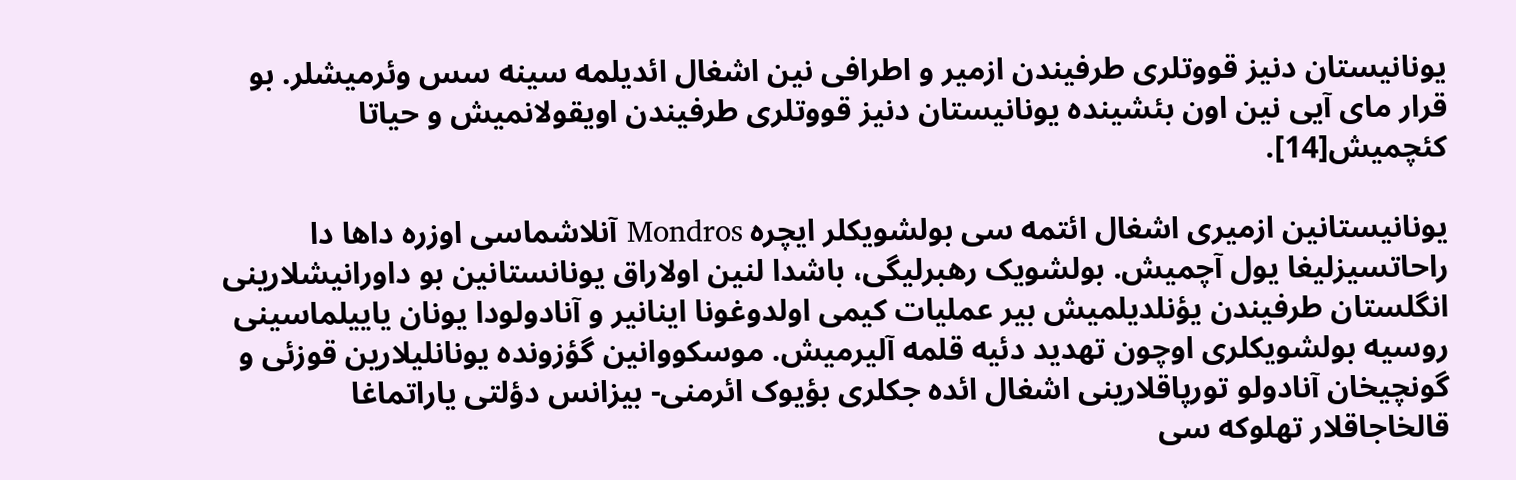یونانیستان دنیز قووتلری طرفیندن ازمیر و اطرافی نین اشغال ائدیلمه سینه سس وئرمیشلر. بو قرار مای آیی نین اون بئشینده یونانیستان دنیز قووتلری طرفیندن اویقولانمیش و حیاتا کئچمیش[14].

یونانیستانین ازمیری اشغال ائتمه سی بولشویکلر ایچره Mondros آنلاشماسی اوزره داها دا راحاتسیزلیغا یول آچمیش. بولشویک رهبرلیگی، باشدا لنین اولاراق یونانستانین بو داورانیشلارینی  انگلستان طرفیندن یؤنلدیلمیش بیر عملیات کیمی اولدوغونا اینانیر و آنادولودا یونان یاییلماسینی روسیه بولشویکلری اوچون تهدید دئیه قلمه آلیرمیش. موسکووانین گؤزونده یونانلیلارین قوزئی و گونچیخان آنادولو تورپاقلارینی اشغال ائده جکلری بؤیوک ائرمنی- بیزانس دؤلتی یاراتماغا قالخاجاقلار تهلوکه سی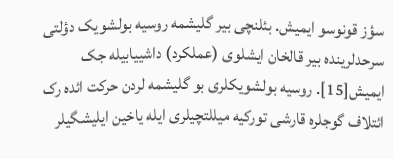سؤز قونوسو ایمیش. بئلنچی بیر گلیشمه روسیه بولشویک دؤلتی سرحدلرینده بیر قالخان ایشلوی (عملکرد) داشییابیله جک ایمیش[15]. روسیه بولشویکلری بو گلیشمه لردن حرکت ائده رک ائتلاف گوجلره قارشی تورکیه میللتچیلری ایله یاخین ایلیشگیلر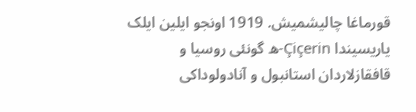قورماغا چالیشمیش. 1919 اونجو ایلین ایلک یاریسیندا Çiçerin-ه گونئی روسیا و قافقازلاردان استانبول و آنادولوداکی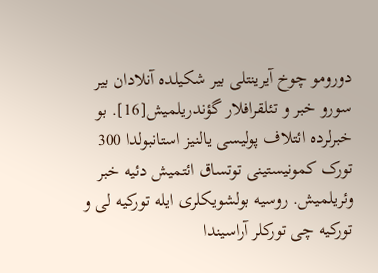دورومو چوخ آیرینتلی بیر شکیلده آنلادان بیر سورو خبر و تئلقرافلار گؤندریلمیش[16]. بو خبرلرده ائتلاف پولیسی یالنیز استانبولدا 300 تورک کمونیستینی توتساق ائتمیش دئیه خبر وئریلمیش. روسیه بولشویکلری ایله تورکیه لی و تورکیه چی تورکلر آراسیندا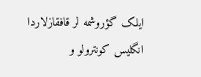ایلک گؤروشمه لر قافقازلاردا انگلیس کونترولو و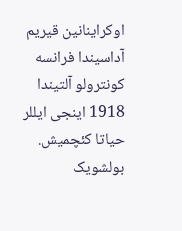اوکراینانین قیریم آداسیندا فرانسه کونترولو آلتیندا 1918 اینجی ایللر حیاتا کئچمیش. بولشویک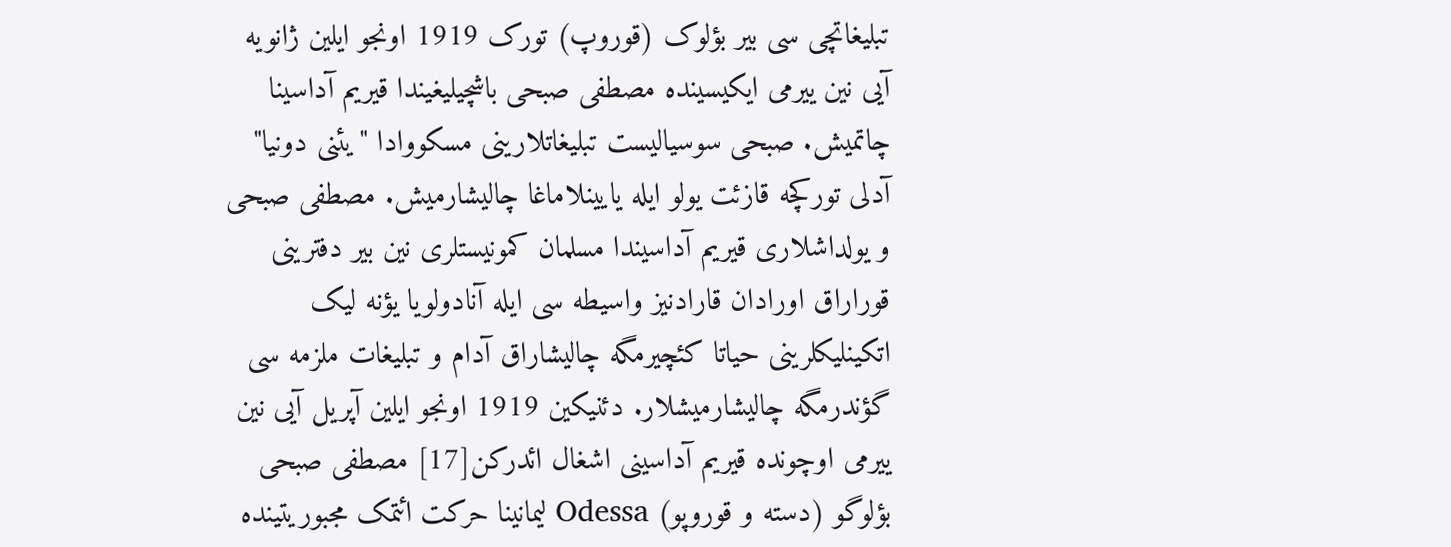تبلیغاتچی سی بیر بؤلوک (قوروپ) تورک 1919 اونجو ایلین ژانویه آیی نین ییرمی ایکیسینده مصطفی صبحی باشچیلیغیندا قیریم آداسینا چاتمیش. صبحی سوسیالیست تبلیغاتلارینی مسکووادا "یئنی دونیا" آدلی تورکچه قازئت یولو ایله یایینلاماغا چالیشارمیش. مصطفی صبحی و یولداشلاری قیریم آداسیندا مسلمان کمونیستلری نین بیر دفترینی قوراراق اورادان قارادنیز واسیطه سی ایله آنادولویا یؤنه لیک اتکینلیکلرینی حیاتا کئچیرمگه چالیشاراق آدام و تبلیغات ملزمه سی گؤندرمگه چالیشارمیشلار. دئنیکین 1919 اونجو ایلین آپریل آیی نین ییرمی اوچونده قیریم آداسینی اشغال ائدرکن[17] مصطفی صبحی بؤلوگو (دسته و قوروپو) Odessa لیمانینا حرکت ائتمک مجبوریتینده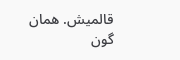قالمیش. همان گون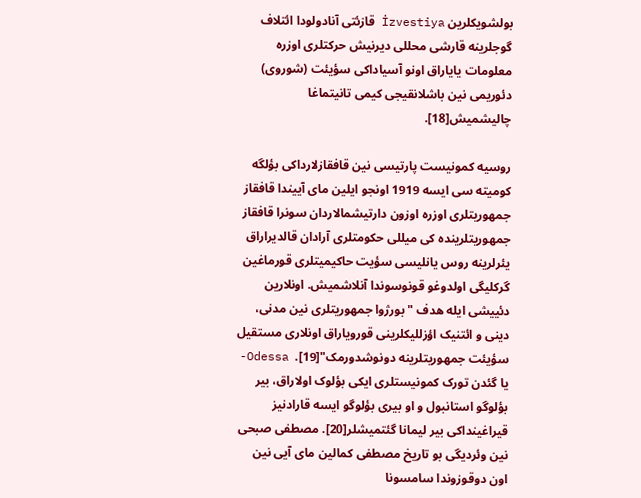بولشویکلرین İzvestiya قازئتی آنادولودا ائتلاف گوجلرینه قارشی محللی دیرنیش حرکتلری اوزره معلومات یایاراق اونو آسیاداکی سؤیئت (شوروی) دئوریمی نین باشلانقیجی کیمی تانیتماغا چالیشمیش[18].

روسیه کمونیست پارتیسی نین قافقازلارداکی بؤلگه کومیته سی ایسه 1919 اونجو ایلین مای آییندا قافقاز جمهوریتلری اوزره اوزون دارتیشمالاردان سونرا قافقاز جمهوریتلرینده کی میللی حکومتلری آرادان قالدیراراق یئرلرینه روس یانلیسی سؤیت حاکیمیتلری قورماغین گرکلیگی اولدوغو قونوسوندا آنلاشمیش. اونلارین دئییشی ایله هدف "بورژوا جمهوریتلری نین مدنی، دینی و ائتنیک اؤزللیکلرینی قورویاراق اونلاری مستقیل سؤیئت جمهوریتلرینه دونوشدورمک"[19].  Odessa-یا گئدن تورک کمونیستلری ایکی بؤلوک اولاراق، بیر بؤلوگو استانبول و او بیری بؤلوگو ایسه قارادنیز قیراغینداکی بیر لیمانا گئتمیشلر[20]. مصطفی صبحی نین وئردیگی بو تاریخ مصطفی کمالین مای آیی نین اون دوقوزوندا سامسونا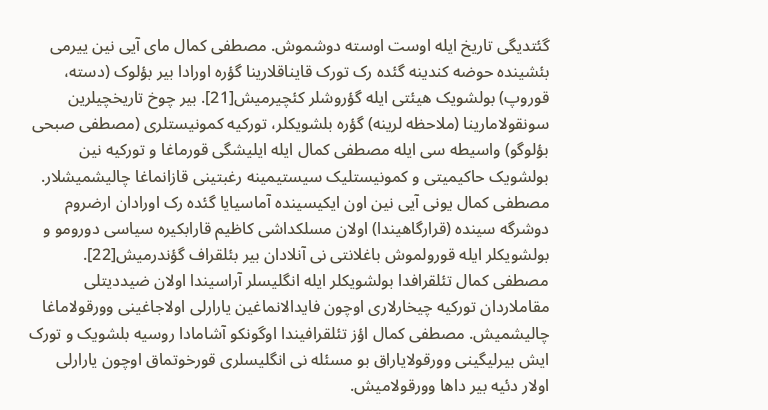گئتدیگی تاریخ ایله اوست اوسته دوشموش. مصطفی کمال مای آیی نین ییرمی بئشینده حوضه کندینه گئده رک تورک قایناقلارینا گؤره اورادا بیر بؤلوک (دسته، قوروپ) بولشویک هیئتی ایله گؤروشلر کئچیرمیش[21]. بیر چوخ تاریخچیلرین سونقولامارینا (ملاحظه لرینه) گؤره بلشویکلر، تورکیه کمونیستلری (مصطفی صبحی بؤلوگو) واسیطه سی ایله مصطفی کمال ایله ایلیشگی قورماغا و تورکیه نین بولشویک حاکیمیتی و کمونیستلیک سیستیمینه رغبتینی قازانماغا چالیشمیشلار. مصطفی کمال یونی آیی نین اون ایکیسینده آماسیایا گئده رک اورادان ارضروم دوشرگه سینده (قرارگاهیندا) اولان مسلکداشی کاظیم قارابکیره سیاسی دورومو و بولشویکلر ایله قورولموش باغلانتی نی آنلادان بیر بئلقراف گؤندرمیش[22]. مصطفی کمال تئلقرافدا بولشویکلر ایله انگلیسلر آراسیندا اولان ضیددیتلی مقاملاردان تورکیه چیخارلاری اوچون فایدالانماغین یارارلی اولاجاغینی وورقولاماغا چالیشمیش. مصطفی کمال اؤز تئلقرافیندا اوگونکو آشامادا روسیه بلشویک و تورک ایش بیرلیگینی وورقولایاراق بو مسئله نی انگلیسلری قورخوتماق اوچون یارارلی اولار دئیه بیر داها وورقولامیش.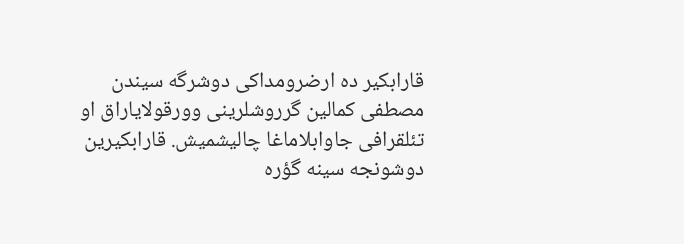قارابکیر ده ارضرومداکی دوشرگه سیندن مصطفی کمالین گرروشلرینی وورقولایاراق او تئلقرافی جاوابلاماغا چالیشمیش. قارابکیرین دوشونجه سینه گؤره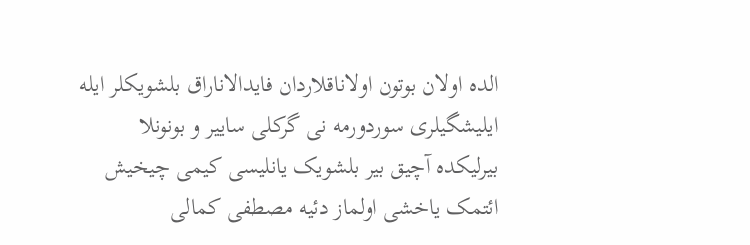الده اولان بوتون اولاناقلاردان فایدالاناراق بلشویکلر ایله ایلیشگیلری سوردورمه نی گرکلی ساییر و بونونلا بیرلیکده آچیق بیر بلشویک یانلیسی کیمی چیخیش ائتمک یاخشی اولماز دئیه مصطفی کمالی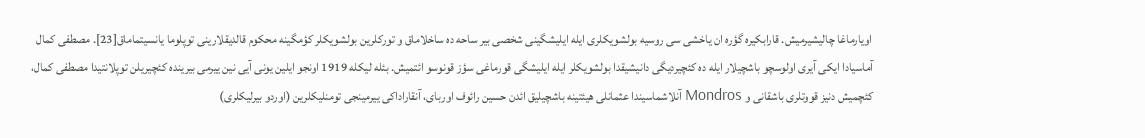اویارماغا چالیشیرمیش. قارابکیره گؤره ان یاخشی سی روسیه بولشویکلری ایله ایلیشگینی شخصی بیر ساحه ده ساخلاماق و تورکلرین بولشویکلر کؤمگینه محکوم قالدیقلارینی توپلوما یانسیتماماق[23]. مصطفی کمال آماسیادا ایکی آیری اولوسچو باشچیلار ایله ده کئچیردیگی دانیشیقدا بولشویکلر ایله ایلیشگی قورماغی سؤز قونوسو ائتمیش. بئله لیکله 1919 اونجو ایلین یونی آیی نین ییرمی بیرینده کئچیریلن توپلانتیدا مصطفی کمال، کئچمیش دنیز قووتلری باشقانی و Mondros آنلاشماسیندا عثمانلی هیئتینه باشچیلیق ائدن حسین رائوف اوربای، آنقاراداکی ییرمینجی تومنلیکلرین (اوردو بیرلیکلری)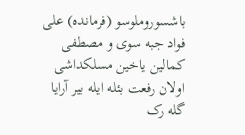باشسوروملوسو (فرمانده) علی فواد جبه سوی و مصطفی کمالین یاخین مسلکداشی اولان رفعت بئله ایله بیر آرایا گله رک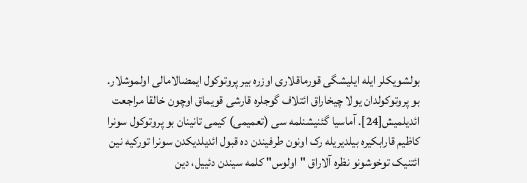بولشویکلر ایله ایلیشگی قورماقلاری اوزره بیر پروتوکول ایمضالامالی اولموشلار. بو پروتوکولدان یولا چیخاراق ائتلاف گوجلره قارشی قویماق اوچون خالقا مراجعت ائدیلمیش[24]. آماسیا گئنیشنلمه سی (تعمیمی) کیمی تانینان بو پروتوکول سونرا کاظیم قارابکیره بیلدیریله رک اونون طرفیندن ده قبول ائدیلدیکدن سونرا تورکیه نین ائتنیک توخوشونو نظره آلاراق "اولوس" کلمه سیندن دئییل، دین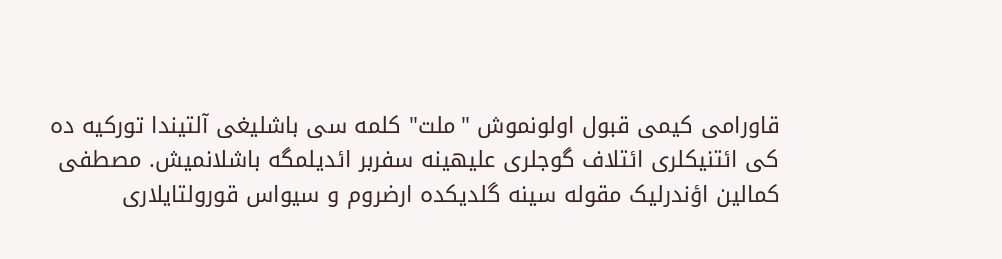قاورامی کیمی قبول اولونموش "ملت" کلمه سی باشلیغی آلتیندا تورکیه ده کی ائتنیکلری ائتلاف گوجلری علیهینه سفربر ائدیلمگه باشلانمیش. مصطفی کمالین اؤندرلیک مقوله سینه گلدیکده ارضروم و سیواس قورولتایلاری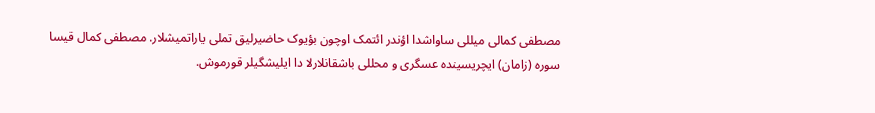مصطفی کمالی میللی ساواشدا اؤندر ائتمک اوچون بؤیوک حاضیرلیق تملی یاراتمیشلار. مصطفی کمال قیسا سوره (زامان) ایچریسینده عسگری و محللی باشقانلارلا دا ایلیشگیلر قورموش.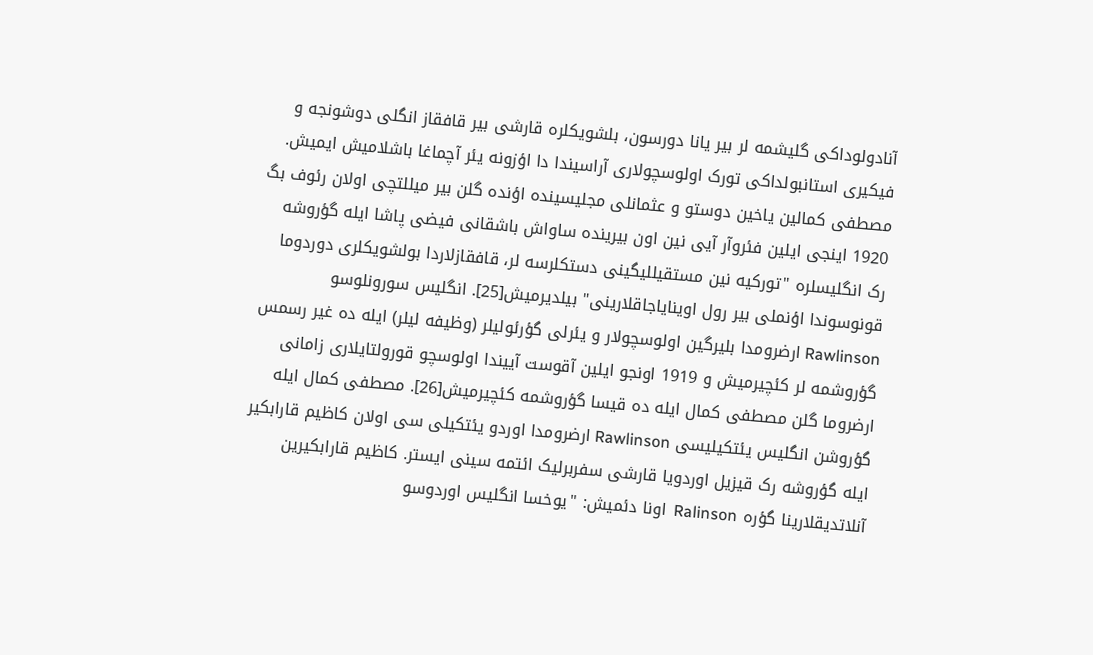آنادولوداکی گلیشمه لر بیر یانا دورسون، بلشویکلره قارشی بیر قافقاز انگلی دوشونجه و فیکیری استانبولداکی تورک اولوسچولاری آراسیندا دا اؤزونه یئر آچماغا باشلامیش ایمیش. مصطفی کمالین یاخین دوستو و عثمانلی مجلیسینده اؤنده گلن بیر میللتچی اولان رئوف بگ 1920 اینجی ایلین فئروآر آیی نین اون بیرینده ساواش باشقانی فیضی پاشا ایله گؤروشه رک انگلیسلره "تورکیه نین مستقیللیگینی دستکلرسه لر، قافقازلاردا بولشویکلری دوردوما قونوسوندا اؤنملی بیر رول اوینایاجاقلارینی" بیلدیرمیش[25]. انگلیس سورونلوسو Rawlinson ارضرومدا بلیرگین اولوسچولار و یئرلی گؤرئولیلر (وظیفه لیلر) ایله ده غیر رسمس گؤروشمه لر کئچیرمیش و 1919 اونجو ایلین آقوست آییندا اولوسچو قورولتایلاری زامانی ارضروما گلن مصطفی کمال ایله ده قیسا گؤروشمه کئچیرمیش[26]. مصطفی کمال ایله گؤروشن انگلیس یئتکیلیسی Rawlinson ارضرومدا اوردو یئتکیلی سی اولان کاظیم قارابکیر ایله گؤروشه رک قیزیل اوردویا قارشی سفربرلیک ائتمه سینی ایستر. کاظیم قارابکیرین آنلاتدیقلارینا گؤره Ralinson  اونا دئمیش: "یوخسا انگلیس اوردوسو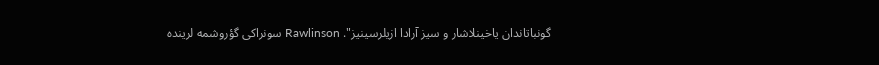گونباتاندان یاخینلاشار و سیز آرادا ازیلرسینیز". Rawlinson سونراکی گؤروشمه لرینده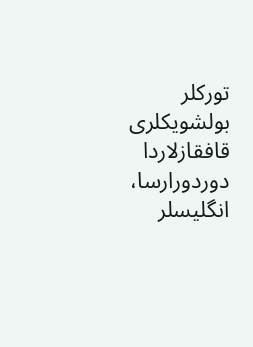تورکلر بولشویکلری قافقازلاردا دوردورارسا، انگلیسلر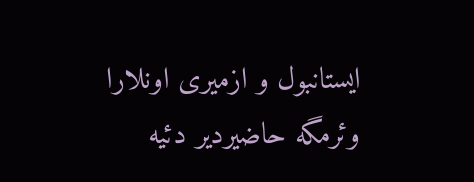ایستانبول و ازمیری اونلارا وئرمگه حاضیردیر دئیه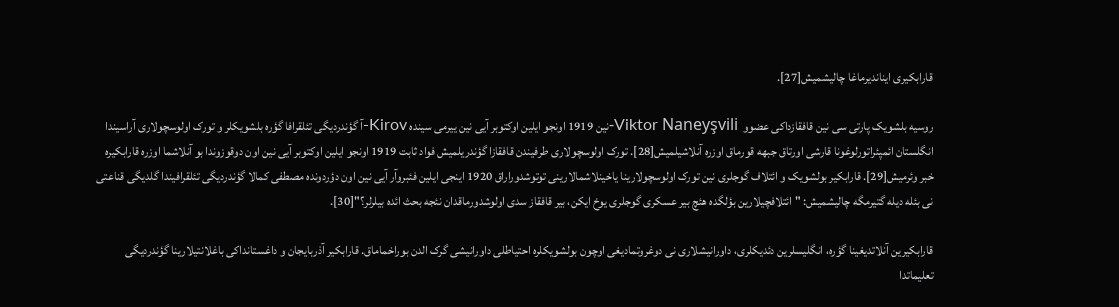قارابکیری ایناندیرماغا چالیشمیش[27].

روسیه بلشویک پارتی سی نین قافقازداکی عضوو  Viktor Naneyşvili-نین 1919 اونجو ایلین اوکتوبر آیی نین ییرمی سینده Kirov-آ گؤندردیگی تئلقرافا گؤره بلشویکلر و تورک اولوسچولاری آراسیندا انگلستان ائمپئراتورلوغونا قارشی اورتاق جبهه قورماق اوزره آنلاشیلمیش[28]. تورک اولوسچولاری طرفیندن قافقازا گؤندریلمیش فواد ثابت 1919 اونجو ایلین اوکتوبر آیی نین اون دوقوزوندا بو آنلاشما اوزره قارابکیره خبر وئرمیش[29]. قارابکیر بولشویک و ائتلاف گوجلری نین تورک اولوسچولارینا یاخینلاشمالارینی توتوشدوراراق 1920 اینجی ایلین فئبروآر آیی نین اون دؤردونده مصطفی کمالا گؤندردیگی تئلقرافیندا گلدیگی قناعتی نی بئله دیله گتیرمگه چالیشمیش: "ائتلافچیلارین بؤلگده هئچ بیر عسکری گوجلری یوخ ایکن، بیر قافقاز سدی اولوشدورماقدان نئجه بحث ائده بیلرلر؟"[30].

قارابکیرین آنلاتدیغینا گؤره، انگلیسلرین دئدیکلری، داورانیشلاری نی دوغروتمادیغی اوچون بولشویکلره احتیاطلی داورانیشی گرک الدن بوراخماماق. قارابکیر آذربایجان و داغستانداکی باغلانتیلارینا گؤندردیگی تعلیماتدا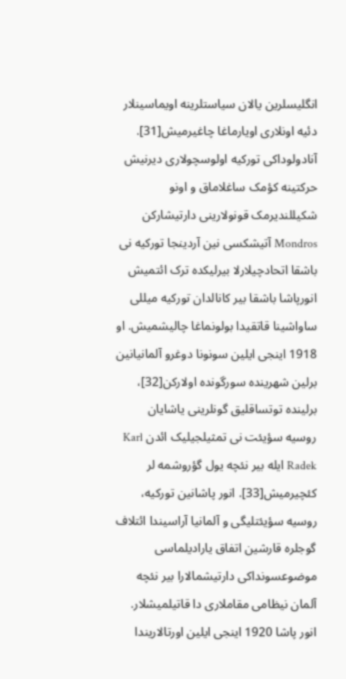انگلیسلرین یالان سیاستلرینه اویماسینلار دئیه اونلاری اویارماغا چاغیرمیش[31]. آنادولوداکی تورکیه اولوسچولاری دیرنیش حرکتینه کؤمک ساغلاماق و اونو شکیللندیرمک قونولارینی دارتیشارکن Mondros آتیشکسی نین آردینجا تورکیه نی باشقا اتحادچیلارلا بیرلیکده ترک ائتمیش انورپاشا باشقا بیر کانالدان تورکیه میللی ساواشینا قاتقیدا بولونماغا چالیشمیش. او 1918 اینجی ایلین سونونا دوغرو آلمانیانین برلین شهرینده سورگونده اولارکن[32]، برلینده توتساقلیق گونلرینی یاشایان روسیه سؤیئت نی تمثیلجیلیک ائدن Karl Radek ایله بیر نئچه یول گؤروشمه لر کئچیرمیش[33]. انور پاشانین تورکیه، روسیه سؤیئتلیگی و آلمانیا آراسیندا ائتلاف گوجلره قارشین اتفاق یارادیلماسی موضوعسونداکی دارتیشمالارا بیر نئچه آلمان نیظامی مقاملاری دا قاتیلمیشلار. انور پاشا 1920 اینجی ایلین اورتالاریندا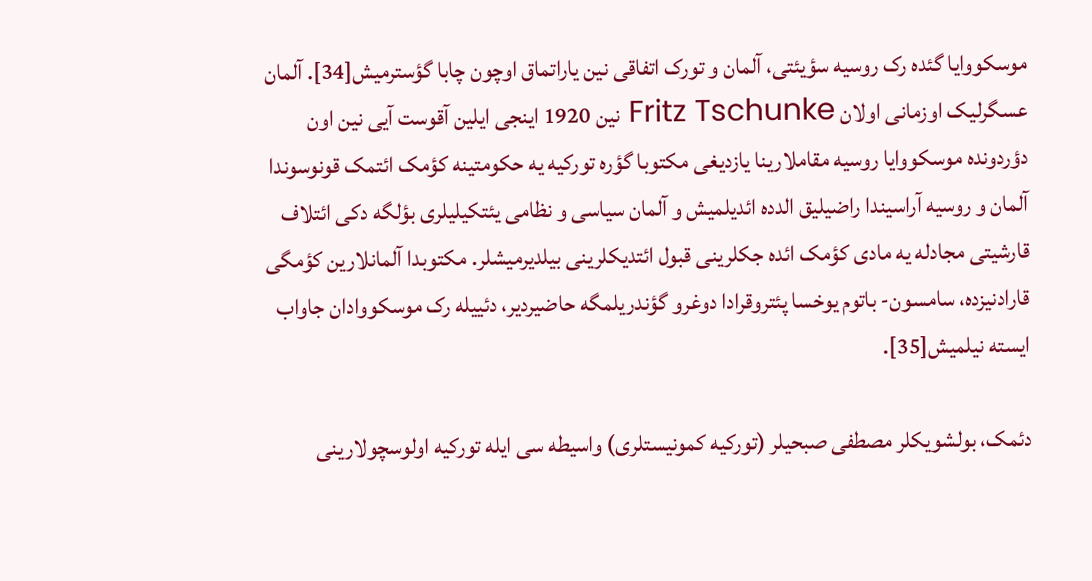موسکووایا گئده رک روسیه سؤیئتی، آلمان و تورک اتفاقی نین یاراتماق اوچون چابا گؤسترمیش[34]. آلمان عسگرلیک اوزمانی اولان Fritz Tschunke نین 1920 اینجی ایلین آقوست آیی نین اون دؤردونده موسکووایا روسیه مقاملارینا یازدیغی مکتوبا گؤره تورکیه یه حکومتینه کؤمک ائتمک قونوسوندا آلمان و روسیه آراسیندا راضیلیق الدده ائدیلمیش و آلمان سیاسی و نظامی یئتکیلیلری بؤلگه دکی ائتلاف قارشیتی مجادله یه مادی کؤمک ائده جکلرینی قبول ائتدیکلرینی بیلدیرمیشلر. مکتوبدا آلمانلارین کؤمگی قارادنیزده، سامسون- باتوم یوخسا پئتروقرادا دوغرو گؤندریلمگه حاضیردیر، دئییله رک موسکووادان جاواب ایسته نیلمیش[35].

دئمک، بولشویکلر مصطفی صبحیلر (تورکیه کمونیستلری) واسیطه سی ایله تورکیه اولوسچولارینی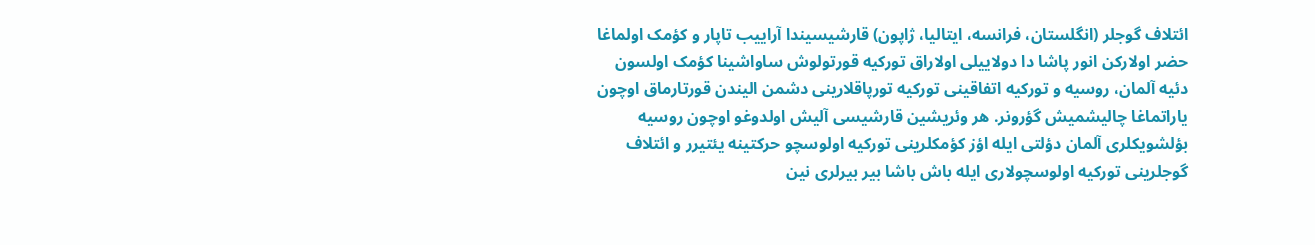ائتلاف گوجلر (انگلستان، فرانسه، ایتالیا، ژاپون) قارشیسیندا آراییب تاپار و کؤمک اولماغا حضر اولارکن انور پاشا دا دولاییلی اولاراق تورکیه قورتولوش ساواشینا کؤمک اولسون دئیه آلمان، روسیه و تورکیه اتفاقینی تورکیه تورپاقلارینی دشمن الیندن قورتارماق اوچون یاراتماغا چالیشمیش گؤرونر. هر وئریشین قارشیسی آلیش اولدوغو اوچون روسیه بؤلشویکلری آلمان دؤلتی ایله اؤز کؤمکلرینی تورکیه اولوسچو حرکتینه یئتیرر و ائتلاف گوجلرینی تورکیه اولوسچولاری ایله باش باشا بیر بیرلری نین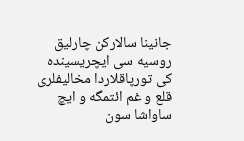جانینا سالارکن چارلیق روسیه سی ایچریسینده کی تورپاقلاردا مخالیفلری قلع و غم ائتمگه و ایچ ساواشا سون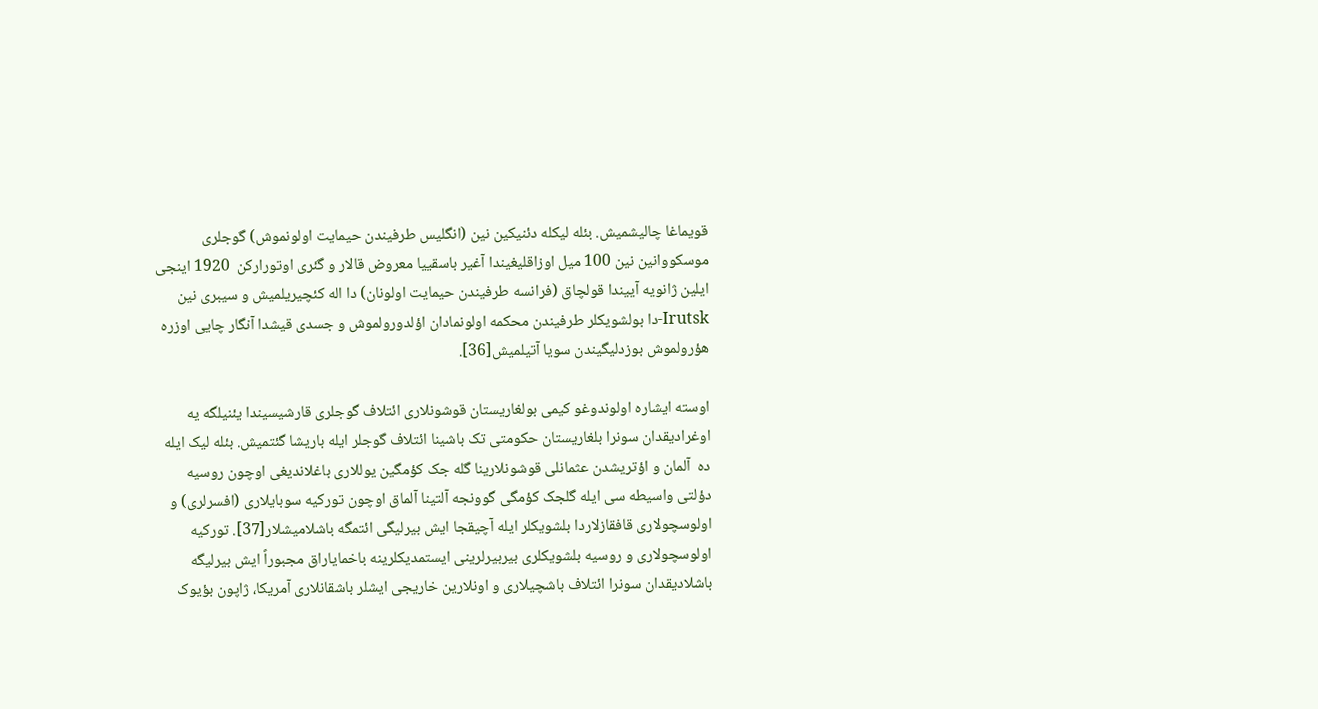قویماغا چالیشمیش. بئله لیکله دئنیکین نین (انگلیس طرفیندن حیمایت اولونموش) گوجلری موسکووانین نین 100 میل اوزاقلیغیندا آغیر باسقییا معروض قالار و گئری اوتورارکن  1920 اینجی ایلین ژانویه آییندا قولچاق (فرانسه طرفیندن حیمایت اولونان) دا اله کئچیریلمیش و سیبری نین Irutsk-دا بولشویکلر طرفیندن محکمه اولونمادان اؤلدورولموش و جسدی قیشدا آنگار چایی اوزره هؤرولموش بوزدلیگیندن سویا آتیلمیش[36].

اوسته ایشاره اولوندوغو کیمی بولغاریستان قوشونلاری ائتلاف گوجلری قارشیسیندا یئنیلگه یه اوغرادیقدان سونرا بلغاریستان حکومتی تک باشینا ائتلاف گوجلر ایله باریشا گئتمیش. بئله لیک ایله ده  آلمان و اؤتریشدن عثمانلی قوشونلارینا گله جک کؤمگین یوللاری باغلاندیغی اوچون روسیه دؤلتی واسیطه سی ایله گلجک کؤمگی گوونجه آلتینا آلماق اوچون تورکیه سوبایلاری (افسرلری) و اولوسچولاری قافقازلاردا بلشویکلر ایله آچیقجا ایش بیرلیگی ائتمگه باشلامیشلار[37]. تورکیه اولوسچولاری و روسیه بلشویکلری بیربیرلرینی ایستمدیکلرینه باخمایاراق مجبوراً ایش بیرلیگه باشلادیقدان سونرا ائتلاف باشچیلاری و اونلارین خاریجی ایشلر باشقانلاری آمریکا، ژاپون بؤیوک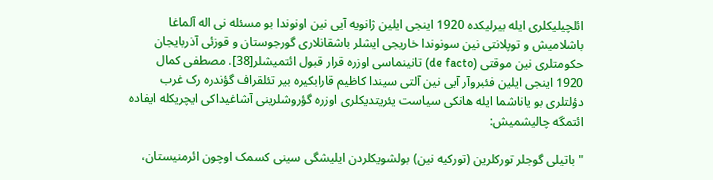ائلچیلیکلری ایله بیرلیکده 1920 اینجی ایلین ژانویه آیی نین اونوندا بو مسئله نی اله آلماغا باشلامیش و توپلانتی نین سونوندا خاریجی ایشلر باشقانلاری گورجوستان و قوزئی آذربایجان حکومتلری نین موقتی (de facto) تانینماسی اوزره قرار قبول ائتمیشلر[38]. مصطفی کمال 1920 اینجی ایلین فئبروآر آیی نین آلتی سیندا کاظیم قارابکیره بیر تئلقراف گؤندره رک غرب دؤلتلری بو یاناشما ایله هانکی سیاست یئریتدیکلری اوزره گؤروشلرینی آشاغیداکی ایچریکله ایفاده ائتمگه چالیشمیش:

" باتیلی گوجلر تورکلرین (تورکیه نین) بولشویکلردن ایلیشگی سینی کسمک اوچون ائرمنیستان،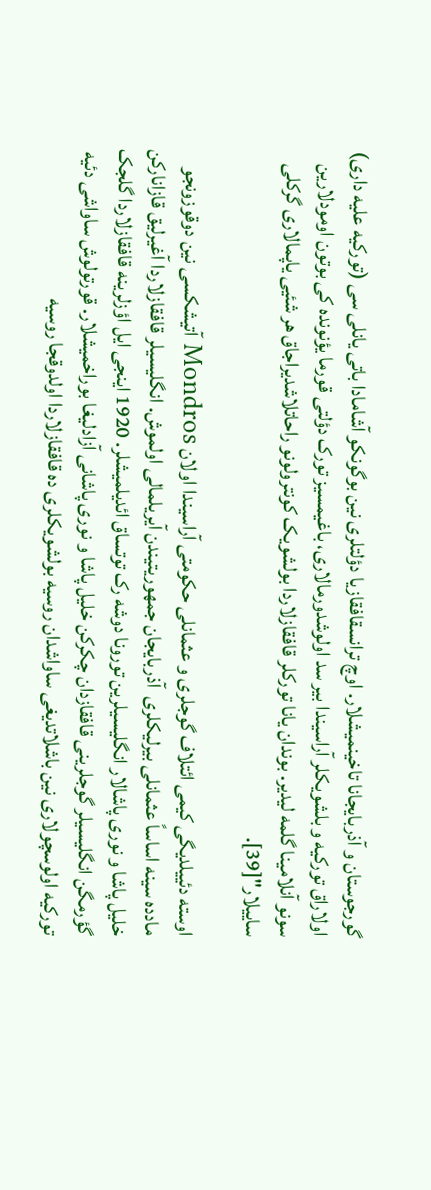گورجوستان و آذربایجانا تاخینمیشلار. اوچ ترانسقافقازیا دؤلتلری نین بوگونکو آشامادا باتی یانلی سی (تورکیه علیه داری) اولاراق تورکیه و بلشویکلر آراسیندا بیر سد اولوشدورمالاری، باغیمسیز تورک دؤلتی قورما یؤنونده کی بوتون اومودلارین سونو آنلامینا گلمه لیدیر. بوندان یانا تورکلر قافقازلاردا بولشویک کونترولونو راحاتلاشدیراجاق هر شئیی یاپمالاری گرکلی ساییلار"[39].

اوسته دئییلدیگی کیمی ائتلاف گوجلری و عثمانلی حکومتی آراسیندا اولان Mondros آتیشکسی نین دوقوزونجو مادده سینه اساساً عثمانلی بیرلیکلری  آذربایجان جمهوریتیندن آیریلمالی اولموش. انگلیسیلر قافقازلاردا آغیرلیق قازانارکن خلیل پاشا و نوری پاشالار انگلیسیلرین تورونا دوشه رک توتساق ائدیلمیشلر. 1920 اینجی ایل اؤزلرینه قافقازلاردا گلجک گؤرمگن انگلیسیلر گوجلرینی قافقازدان چکرکن خلیل پاشا و نوری پاشانی آزادلیغا بوراخمیشلار. قورتولوش ساواشی دئیه تورکیه اولوسچولاری نین باشلاتدیغی ساواشدان روسیه بولشویکلری ده قافقازلاردا اولدوقجا روسیه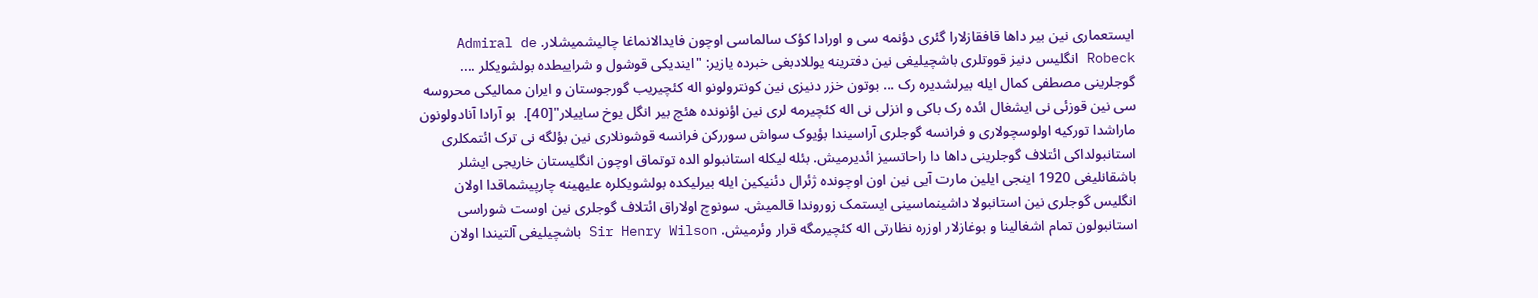ایستعماری نین بیر داها قافقازلارا گئری دؤنمه سی و اورادا کؤک سالماسی اوچون فایدالانماغا چالیشمیشلار. Admiral de Robeck انگلیس دنیز قووتلری باشچیلیغی نین دفترینه یوللادبغی خبرده یازیر: "ایندیکی قوشول و شراییطده بولشویکلر .... گوجلرینی مصطفی کمال ایله بیرلشدیره رک ... بوتون خزر دنیزی نین کونترولونو اله کئچیریب گورجوستان و ایران ممالیکی محروسه سی نین قوزئی نی ایشغال ائده رک باکی و انزلی نی اله کئچیرمه لری نین اؤنونده هئچ بیر انگل یوخ ساییلار"[40].  بو آرادا آنادولونون ماراشدا تورکیه اولوسچولاری و فرانسه گوجلری آراسیندا بؤیوک سواش سوررکن فرانسه قوشونلاری نین بؤلگه نی ترک ائتمکلری استانبولداکی ائتلاف گوجلرینی داها دا راحاتسیز ائدیرمیش. بئله لیکله استانبولو الده توتماق اوچون انگلیستان خاریجی ایشلر باشقانلیغی 1920 اینجی ایلین مارت آیی نین اون اوچونده ژئرال دئنیکین ایله بیرلیکده بولشویکلره علیهینه چارپیشماقدا اولان انگلیس گوجلری نین استانبولا داشینماسینی ایستمک زوروندا قالمیش. سونوچ اولاراق ائتلاف گوجلری نین اوست شوراسی استانبولون تمام اشغالینا و بوغازلار اوزره نظارتی اله کئچیرمگه قرار وئرمیش. Sir Henry Wilson باشچیلیغی آلتیندا اولان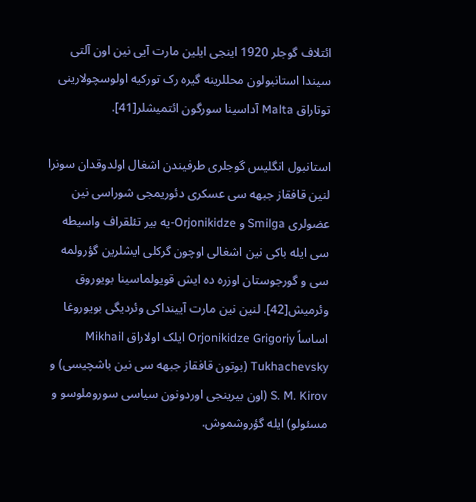ائتلاف گوجلر 1920 اینجی ایلین مارت آیی نین اون آلتی سیندا استانبولون محللرینه گیره رک تورکیه اولوسچولارینی توتاراق Malta آداسینا سورگون ائتمیشلر[41].

استانبول انگلیس گوجلری طرفیندن اشغال اولدوقدان سونرا لنین قافقاز جبهه سی عسکری دئوریمجی شوراسی نین عضولری Smilga و Orjonikidze-یه بیر تئلقراف واسیطه سی ایله باکی نین اشغالی اوچون گرکلی ایشلرین گؤرولمه سی و گورجوستان اوزره ده ایش قویولماسینا بویوروق وئرمیش[42]. لنین نین مارت آیینداکی وئردیگی بویوروغا اساساً Orjonikidze Grigoriy ایلک اولاراق Mikhail Tukhachevsky (بوتون قافقاز جبهه سی نین باشچیسی) و S. M. Kirov (اون بیرینجی اوردونون سیاسی سوروملوسو و مسئولو) ایله گؤروشموش.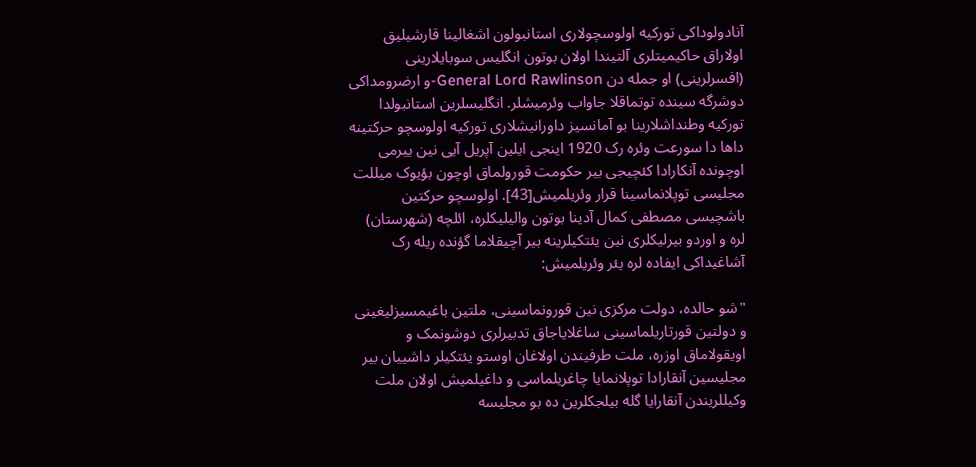آنادولوداکی تورکیه اولوسچولاری استانبولون اشغالینا قارشیلیق اولاراق حاکیمیتلری آلتیندا اولان بوتون انگلیس سوبایلارینی (افسرلرینی) او جمله دن General Lord Rawlinson-و ارضرومداکی دوشرگه سینده توتماقلا جاواب وئرمیشلر. انگلیسلرین استانبولدا تورکیه وطنداشلارینا بو آمانسیز داورانیشلاری تورکیه اولوسچو حرکتینه داها دا سورعت وئره رک 1920 اینجی ایلین آپریل آیی نین ییرمی اوچونده آنکارادا کئچیجی بیر حکومت قورولماق اوچون بؤیوک میللت مجلیسی توپلانماسینا قرار وئریلمیش[43]. اولوسچو حرکتین باشچیسی مصطفی کمال آدینا بوتون والیلیکلره، ائلچه (شهرستان) لره و اوردو بیرلیکلری نین یئتکیلرینه بیر آچیقلاما گؤنده ریله رک آشاغیداکی ایفاده لره یئر وئریلمیش:

"شو حالده، دولت مرکزی نین قورونماسینی، ملتین باغیمسیزلیغینی و دولتین قورتاریلماسینی ساغلایاجاق تدبیرلری دوشونمک و اویقولاماق اوزره، ملت طرفیندن اولاغان اوستو یئتکیلر داشییان بیر مجلیسین آنقارادا توپلانمایا چاغریلماسی و داغیلمیش اولان ملت وکیللریندن آنقارایا گله بیلجکلرین ده بو مجلیسه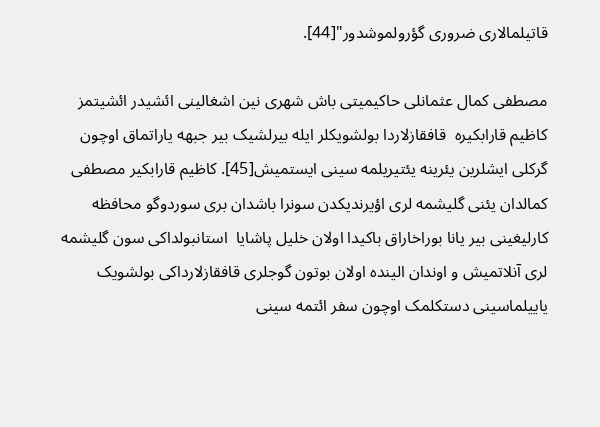قاتیلمالاری ضروری گؤرولموشدور"[44].

مصطفی کمال عثمانلی حاکیمیتی باش شهری نین اشغالینی ائشیدر ائشیتمز کاظیم قارابکیره  قافقازلاردا بولشویکلر ایله بیرلشیک بیر جبهه یاراتماق اوچون گرکلی ایشلرین یئرینه یئتیریلمه سینی ایستمیش[45]. کاظیم قارابکیر مصطفی کمالدان یئنی گلیشمه لری اؤیرندیکدن سونرا باشدان بری سوردوگو محافظه کارلیغینی بیر یانا بوراخاراق باکیدا اولان خلیل پاشایا  استانبولداکی سون گلیشمه لری آنلاتمیش و اوندان الینده اولان بوتون گوجلری قافقازلارداکی بولشویک یاییلماسینی دستکلمک اوچون سفر ائتمه سینی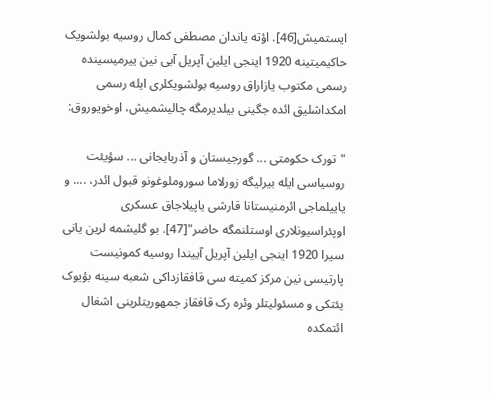ایستمیش[46]. اؤته یاندان مصطفی کمال روسیه بولشویک حاکیمیتینه 1920 اینجی ایلین آپریل آیی نین ییرمیسینده رسمی مکتوب یازاراق روسیه بولشویکلری ایله رسمی امکداشلیق ائده جگینی بیلدیرمگه چالیشمیش، اوخویوروق:

"تورک حکومتی ... گورجیستان و آذربایجانی ... سؤیئت روسیاسی ایله بیرلیگه زورلاما سوروملوغونو قبول ائدر، .... و یاییلماجی ائرمنیستانا قارشی یاپیلاجاق عسکری اوپئراسیونلاری اوستلنمگه حاضر"[47]. بو گلیشمه لرین یانی سیرا 1920 اینجی ایلین آپریل آییندا روسیه کمونیست پارتیسی نین مرکز کمیته سی قافقازداکی شعبه سینه بؤیوک یئتکی و مسئولیتلر وئره رک قافقاز جمهوریتلرینی اشغال ائتمکده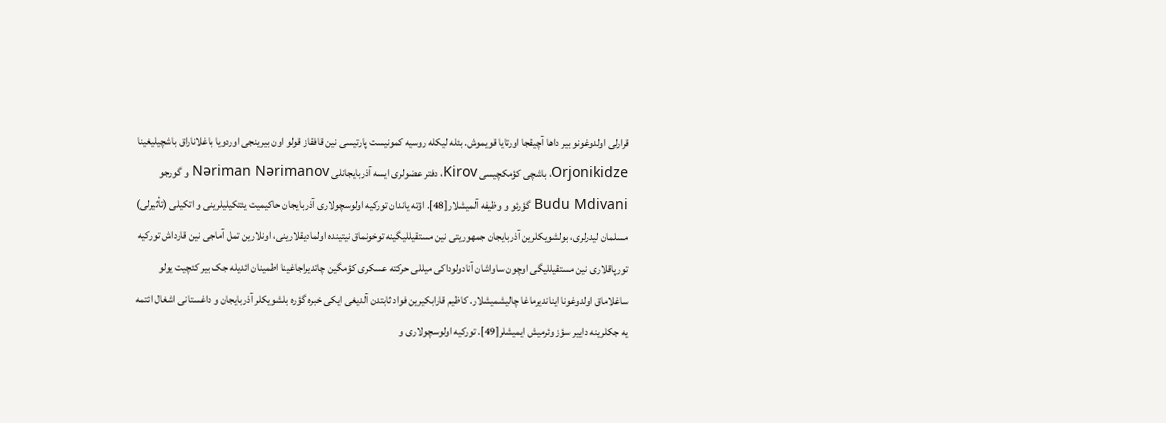قرارلی اولدوغونو بیر داها آچیقجا اورتایا قویموش. بئله لیکله روسیه کمونیست پارتیسی نین قافقاز قولو اون بیرینجی اوردویا باغلاناراق باشچیلیغینا Orjonikidze، باشچی کؤمکچیسی Kirov، دفتر عضولری ایسه آذربایجانلی Nəriman Nərimanov و گورجو Budu Mdivani گؤرئو و وظیفه آلمیشلار[48]. اؤته یاندان تورکیه اولوسچولاری آذربایجان حاکیمیت یئتکیلیلرینی و اتکیلی (تأثیرلی) مسلمان لیدرلری، بولشویکلرین آذربایجان جمهوریتی نین مستقیللیگینه توخونماق نیتینده اولمادیقلارینی، اونلارین تمل آماجی نین قارداش تورکیه تورپاقلاری نین مستقیللیگی اوچون ساواشان آنادولوداکی میللی حرکته عسکری کؤمگین چاتدیراجاغینا اطمینان ائدیله جک بیر کئچیت یولو ساغلاماق اولدوغونا ایناندیرماغا چالیشمیشلار. کاظیم قارابکیرین فواد ثابتدن آلدیغی ایکی خبره گؤره بلشویکلر آذربایجان و داغستانی اشغال ائتمه یه جکلرینه داییر سؤز وئرمیش ایمیشلر[49]. تورکیه اولوسچولاری و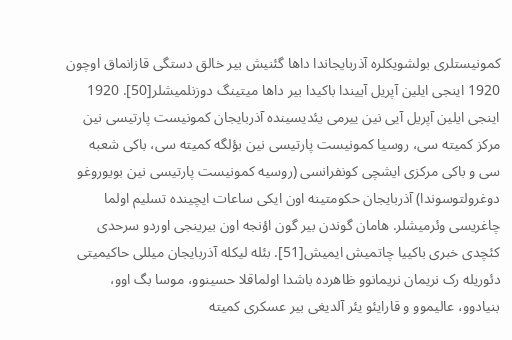کمونیستلری بولشویکلره آذربایجاندا داها گئنیش بیر خالق دستگی قازانماق اوچون 1920 اینجی ایلین آپریل آییندا باکیدا بیر داها میتینگ دوزنلمیشلر[50]. 1920 اینجی ایلین آپریل آیی نین ییرمی یئدیسینده آذربایجان کمونیست پارتیسی نین مرکز کمیته سی، روسیا کمونیست پارتیسی نین بؤلگه کمیته سی، باکی شعبه سی و باکی مرکزی ایشچی کونفرانسی (روسیه کمونیست پارتیسی نین بویوروغو دوغرولتوسوندا) آذربایجان حکومتینه اون ایکی ساعات ایچینده تسلیم اولما چاغریسی وئرمیشلر. هامان گوندن بیر گون اؤنجه اون بیرینجی اوردو سرحدی کئچدی خبری باکییا چاتمیش ایمیش[51]. بئله لیکله آذربایجان میللی حاکیمیتی  دئوریله رک نریمان نریمانوو ظاهرده باشدا اولماقلا حسینوو، موسا بگ اوو، بنیادوو، عالیموو و قارایئو یئر آلدیغی بیر عسکری کمیته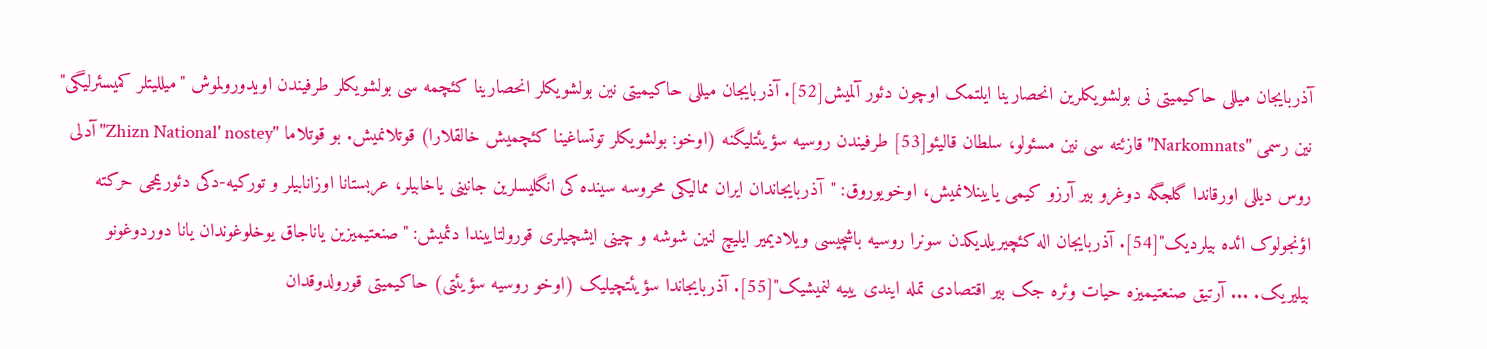آذربایجان میللی حاکیمیتی نی بولشویکلرین انحصارینا ایلتمک اوچون دئور آلمیش[52]. آذربایجان میللی حاکیمیتی نین بولشویکلر انحصارینا کئچمه سی بولشویکلر طرفیندن اویدورولموش "میللیتلر کمیسئرلیگی" نین رسمی "Narkomnats" قازئته سی نین مسئولو، سلطان قالیئو[53] طرفیندن روسیه سؤیئتلیگنه (اوخو: بولشویکلر توتساغینا کئچمیش خالقلارا) قوتلانمیش. بو قوتلاما "Zhizn National' nostey" آدلی روس دیللی اورقاندا گلجگه دوغرو بیر آرزو کیمی یایینلانمیش، اوخویوروق: "آذربایجاندان ایران ممالیکی محروسه سینده کی انگلیسلرین جانینی یاخابیلر، عربستانا اوزانابیلر و تورکیه-دکی دئوریمجی حرکته اؤنجولوک ائده بیلردیک"[54]. آذربایجان اله کئچیریلدیکدن سونرا روسیه باشچیسی ویلادیمیر ایلیچ لنین شوشه و چینی ایشچیلری قورولتاییندا دئمیش: "صنعتیمیزین یاناجاق یوخلوغوندان یانا دوردوغونو بیلیریک. ... آرتیق صنعتیمیزه حیات وئره جک بیر اقتصادی تمله ایندی یییه لنمیشیک"[55]. آذربایجاندا سؤیئتچیلیک (اوخو روسیه سؤیئتی) حاکیمیتی قورولدوقدان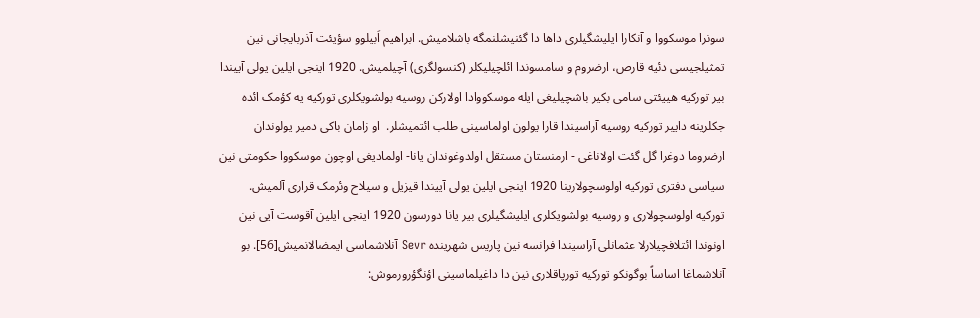سونرا موسکووا و آنکارا ایلیشگیلری داها دا گئنیشلنمگه باشلامیش. ابراهیم اَبیلوو سؤیئت آذربایجانی نین تمثیلجیسی دئیه قارص، ارضروم و سامسوندا ائلچیلیکلر (کنسولگری) آچیلمیش. 1920 اینجی ایلین یولی آییندا بیر تورکیه هییئتی سامی بکیر باشچیلیغی ایله موسکووادا اولارکن روسیه بولشویکلری تورکیه یه کؤمک ائده جکلرینه داییر تورکیه روسیه آراسیندا قارا یولون اولماسینی طلب ائتمیشلر.  او زامان باکی دمیر یولوندان ارضروما دوغرا گل گئت اولاناغی - ارمنستان مستقل اولدوغوندان یانا- اولمادیغی اوچون موسکووا حکومتی نین سیاسی دفتری تورکیه اولوسچولارینا 1920 اینجی ایلین یولی آییندا قیزیل و سیلاح وئرمک قراری آلمیش. تورکیه اولوسچولاری و روسیه بولشویکلری ایلیشگیلری بیر یانا دورسون 1920 اینجی ایلین آقوست آیی نین اونوندا ائتلافچیلارلا عثمانلی آراسیندا فرانسه نین پاریس شهرینده Sevr آنلاشماسی ایمضالانمیش[56]. بو آنلاشماغا اساساً بوگونکو تورکیه تورپاقلاری نین دا داغیلماسینی اؤنگؤرورموش: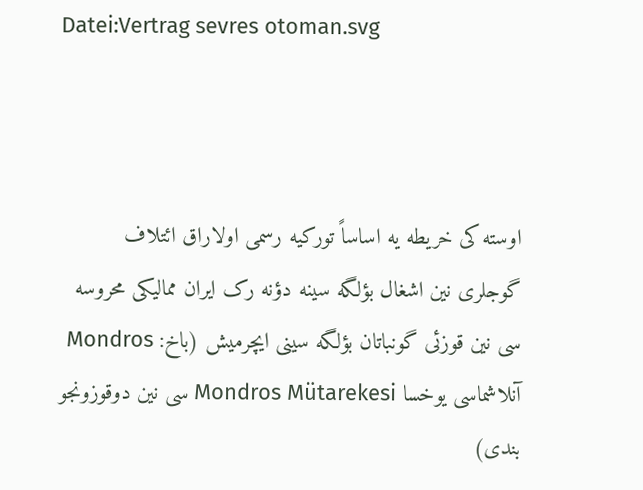Datei:Vertrag sevres otoman.svg



اوسته کی خریطه یه اساساً تورکیه رسمی اولاراق ائتلاف گوجلری نین اشغال بؤلگه سینه دؤنه رک ایران ممالیکی محروسه سی نین قوزئی گونباتان بؤلگه سینی ایچرمیش (باخ: Mondros آنلاشماسی یوخسا Mondros Mütarekesi سی نین دوقوزونجو بندی)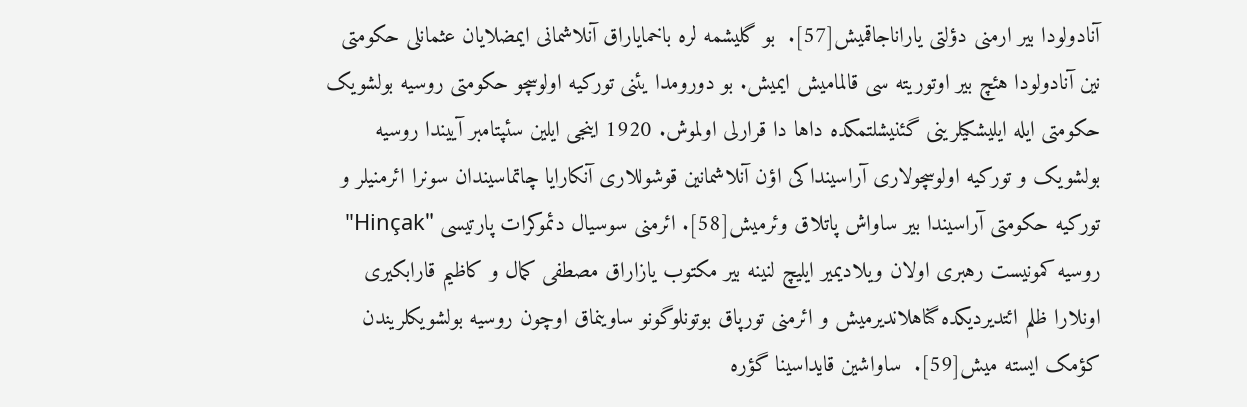آنادولودا بیر ارمنی دؤلتی یاراناجاقمیش[57].  بو گلیشمه لره باخمایاراق آنلاشمانی ایمضلایان عثمانلی حکومتی نین آنادولودا هئچ بیر اوتوریته سی قالمامیش ایمیش. بو دورومدا یئنی تورکیه اولوسچو حکومتی روسیه بولشویک حکومتی ایله ایلیشکیلرینی گئنیشلتمکده داها دا قرارلی اولموش. 1920 اینجی ایلین سئپتامبر آییندا روسیه بولشویک و تورکیه اولوسچولاری آراسینداکی اؤن آنلاشمانین قوشوللاری آنکارایا چاتماسیندان سونرا ائرمنیلر و تورکیه حکومتی آراسیندا بیر ساواش پاتلاق وئرمیش[58]. ائرمنی سوسیال دئموکرات پارتیسی "Hinçak" روسیه کمونیست رهبری اولان ویلادیمیر ایلیچ لنینه بیر مکتوب یازاراق مصطفی کمال و کاظیم قارابکیری اونلارا ظلم ائتدیردیکده گناهلاندیرمیش و ائرمنی تورپاق بوتونلوگونو ساوینماق اوچون روسیه بولشویکلریندن کؤمک ایسته میش[59].  ساواشین قایداسینا گؤره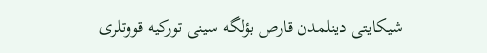شیکایتی دینلمدن قارص بؤلگه سینی تورکیه قووتلری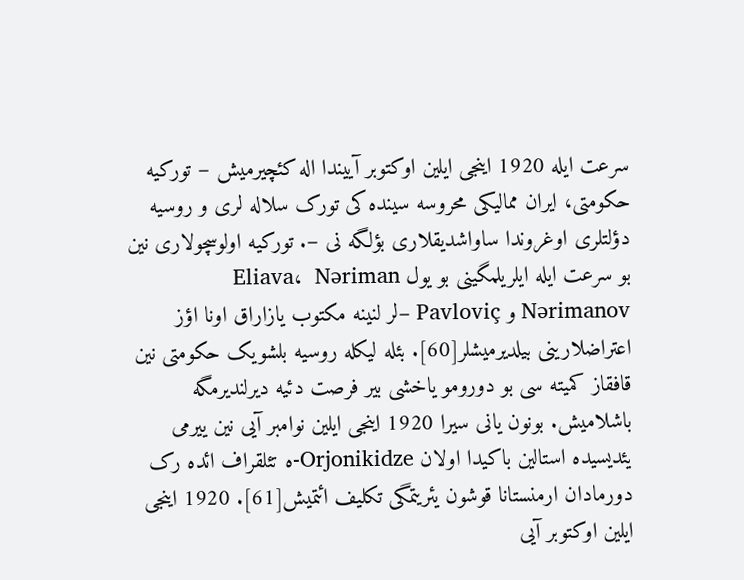سرعت ایله 1920 اینجی ایلین اوکتوبر آییندا اله کئچیرمیش – تورکیه حکومتی، ایران ممالیکی محروسه سینده کی تورک سلاله لری و روسیه دؤلتلری اوغروندا ساواشدیقلاری بؤلگه نی –. تورکیه اولوسچولاری نین بو سرعت ایله ایلریلمگینی بو یول Eliava،  Nəriman Nərimanov و Pavloviç –لر لنینه مکتوب یازاراق اونا اؤز اعتراضلارینی بیلدیرمیشلر[60]. بئله لیکله روسیه بلشویک حکومتی نین قافقاز کمیته سی بو دورومو یاخشی بیر فرصت دئیه دیرلندیرمگه باشلامیش. بونون یانی سیرا 1920 اینجی ایلین نوامبر آیی نین ییرمی یئدیسیده استالین باکیدا اولان Orjonikidze-ه تئلقراف ائده رک دورمادان ارمنستانا قوشون یئریتمگی تکلیف ائتمیش[61]. 1920 اینجی ایلین اوکتوبر آیی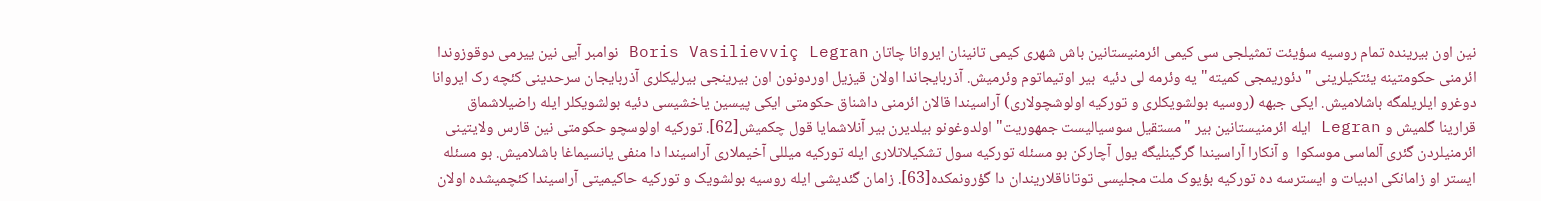نین اون بیرینده تمام روسیه سؤیئت تمثیلجی سی کیمی ائرمنیستانین باش شهری کیمی تانینان ایروانا چاتان Boris Vasilievviç Legran نوامبر آیی نین ییرمی دوقوزوندا ائرمنی حکومتینه یئتکیلرینی "دئوریمجی کمیته"یه وئرمه لی دئیه  بیر اوتیماتوم وئرمیش. آذربایجاندا اولان قیزیل اوردونون اون بیرینجی بیرلیکلری آذربایجان سرحدینی کئچه رک ایروانا دوغرو ایلریلمگه باشلامیش. ایکی جبهه (روسیه بولشویکلری و تورکیه اولوشچولاری) آراسیندا قالان ائرمنی داشناق حکومتی ایکی پیسین یاخشیسی دئیه بولشویکلر ایله راضیلاشماق قرارینا گلمیش و Legran ایله ائرمنیستانین بیر "مستقیل سوسیالیست جمهوریت" اولدوغونو بیلدیرن بیر آنلاشمایا قول چکمیش[62]. تورکیه اولوسچو حکومتی نین قارس ولایتینی ائرمنیلردن گئری آلماسی موسکوا  و آنکارا آراسیندا گرگینلیگه یول آچارکن بو مسئله تورکیه سول تشکیلاتلاری ایله تورکیه میللی آخیملاری آراسیندا دا منفی یانسیماغا باشلامیش. بو مسئله ایستر او زامانکی ادبیات و ایسترسه ده تورکیه بؤیوک ملت مجلیسی توتاناقلاریندان دا گؤرونمکده[63]. زامان گئدیشی ایله روسیه بولشویک و تورکیه حاکیمیتی آراسیندا کئچمیشده اولان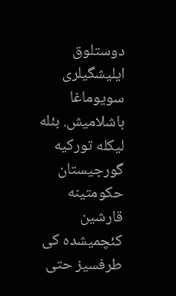دوستلوق ایلیشگیلری سویوماغا باشلامیش. بئله لیکله تورکیه گورجیستان حکومتینه قارشین کئچمیشده کی طرفسیز حتی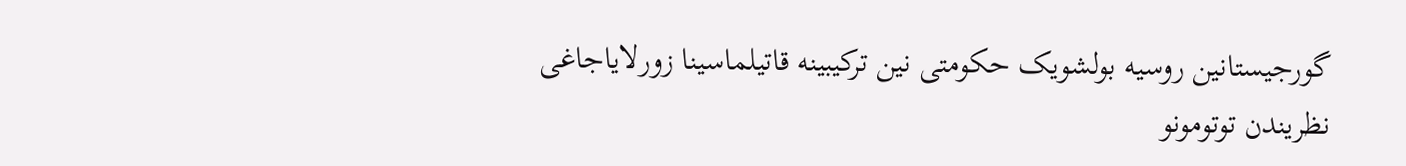گورجیستانین روسیه بولشویک حکومتی نین ترکیبینه قاتیلماسینا زورلایاجاغی نظریندن توتومونو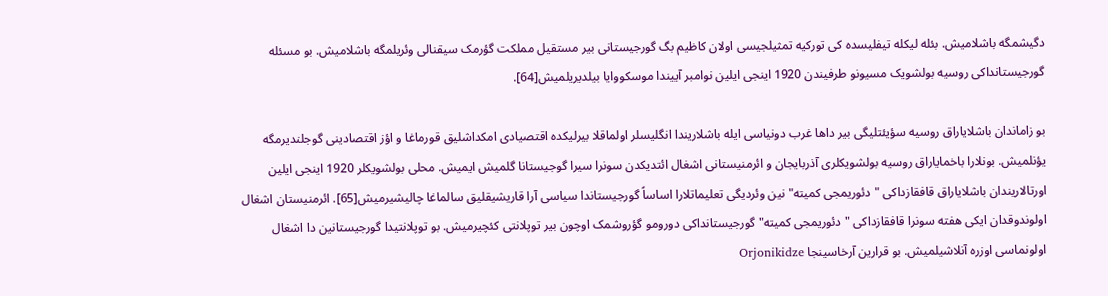دگیشمگه باشلامیش. بئله لیکله تیفلیسده کی تورکیه تمثیلجیسی اولان کاظیم بگ گورجیستانی بیر مستقیل مملکت گؤرمک سیقنالی وئریلمگه باشلامیش. بو مسئله گورجیستانداکی روسیه بولشویک مسیونو طرفیندن 1920 اینجی ایلین نوامبر آییندا موسکووایا بیلدیریلمیش[64].

بو زاماندان باشلایاراق روسیه سؤیئتلیگی بیر داها غرب دونیاسی ایله باشلاریندا انگلیسلر اولماقلا بیرلیکده اقتصیادی امکداشلیق قورماغا و اؤز اقتصادینی گوجلندیرمگه یؤنلمیش. بونلارا باخمایاراق روسیه بولشویکلری آذربایجان و ائرمنیستانی اشغال ائتدیکدن سونرا سیرا گوجیستانا گلمیش ایمیش. محلی بولشویکلر 1920 اینجی ایلین اورتالاریندان باشلایاراق قافقازداکی "دئوریمجی کمیته" نین وئردیگی تعلیماتلارا اساساً گورجیستاندا سیاسی آرا قاریشیقلیق سالماغا چالیشیرمیش[65]. ائرمنیستان اشغال اولوندوقدان ایکی هفته سونرا قافقازداکی "دئوریمجی کمیته" گورجیستانداکی دورومو گؤروشمک اوچون بیر توپلانتی کئچیرمیش. بو توپلانتیدا گورجیستانین دا اشغال اولونماسی اوزره آنلاشیلمیش. بو قرارین آرخاسینجا Orjonikidze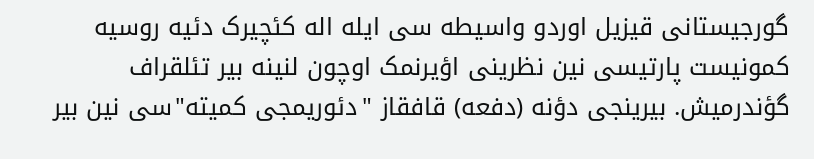گورجیستانی قیزیل اوردو واسیطه سی ایله اله کئچیرک دئیه روسیه کمونیست پارتیسی نین نظرینی اؤیرنمک اوچون لنینه بیر تئلقراف گؤندرمیش. بیرینجی دؤنه (دفعه) قافقاز "دئوریمجی کمیته"سی نین بیر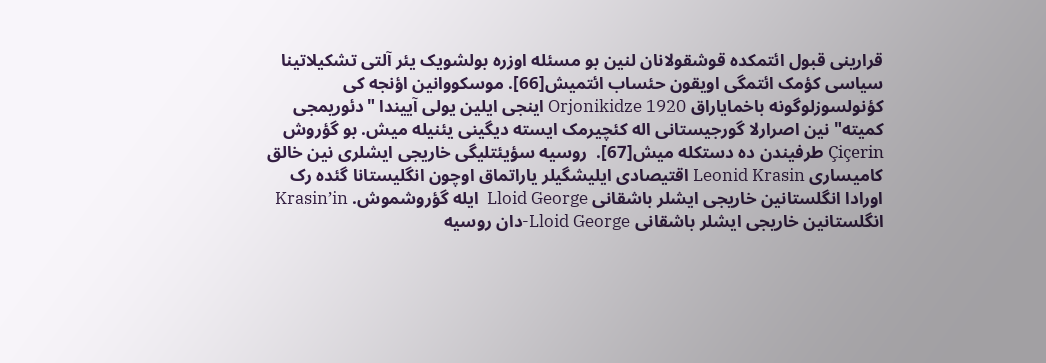قرارینی قبول ائتمکده قوشقولانان لنین بو مسئله اوزره بولشویک یئر آلتی تشکیلاتینا سیاسی کؤمک ائتمگی اویقون حئساب ائتمیش[66]. موسکووانین اؤنجه کی کؤنولسوزلوگونه باخمایاراق Orjonikidze 1920 اینجی ایلین یولی آییندا "دئوریمجی کمیته"نین اصرارلا گورجیستانی اله کئچیرمک ایسته دیگینی یئنیله میش. بو گؤروش Çiçerin طرفیندن ده دستکله میش[67].  روسیه سؤیئتلیگی خاریجی ایشلری نین خالق کامیساری Leonid Krasin اقتیصادی ایلیشگیلر یاراتماق اوچون انگلیستانا گئده رک اورادا انگلستانین خاریجی ایشلر باشقانی Lloid George  ایله گؤروشموش. Krasin’in  انگلستانین خاریجی ایشلر باشقانی Lloid George-دان روسیه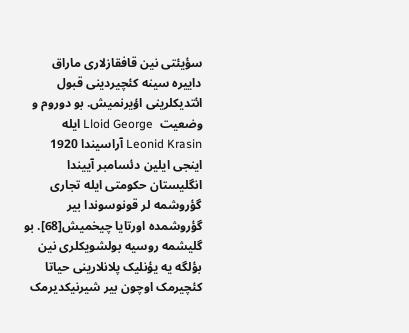سؤیئتی نین قافقازلاری ماراق داییره سینه کئچیردینی قبول ائتدیکلرینی اؤیرنمیش. بو دوروم و وضعیت  Lloid George ایله Leonid Krasin آراسیندا 1920 اینجی ایلین دئسامبر آییندا انگلیستان حکومتی ایله تجاری گؤروشمه لر قونوسوندا بیر گؤروشمده اورتایا چیخمیش[68]. بو گلیشمه روسیه بولشویکلری نین بؤلگه یه یؤنلیک پلانلارینی حیاتا کئچیرمک اوچون بیر شیرنیکدیرمک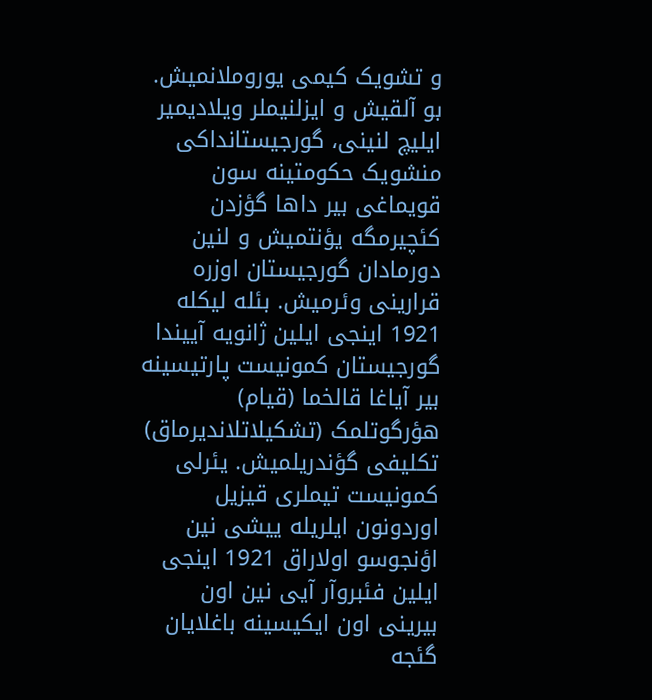و تشویک کیمی یوروملانمیش. بو آلقیش و ایزلنیملر ویلادیمیر ایلیچ لنینی، گورجیستانداکی منشویک حکومتینه سون قویماغی بیر داها گؤزدن کئچیرمگه یؤنتمیش و لنین دورمادان گورجیستان اوزره قرارینی وئرمیش. بئله لیکله 1921 اینجی ایلین ژانویه آییندا گورجیستان کمونیست پارتیسینه بیر آیاغا قالخما (قیام) هؤرگوتلمک (تشکیلاتلاندیرماق) تکلیفی گؤندریلمیش. یئرلی کمونیست تیملری قیزیل اوردونون ایلریله ییشی نین اؤنجوسو اولاراق 1921 اینجی ایلین فئبروآر آیی نین اون بیرینی اون ایکیسینه باغلایان گئجه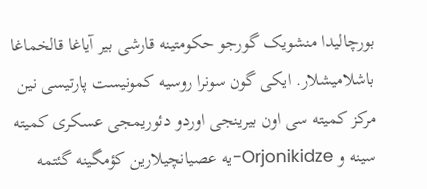بورچالیدا منشویک گورجو حکومتینه قارشی بیر آیاغا قالخماغا باشلامیشلار. ایکی گون سونرا روسیه کمونیست پارتیسی نین مرکز کمیته سی اون بیرینجی اوردو دئوریمجی عسکری کمیته سینه و Orjonikidze-یه عصیانچیلارین کؤمگینه گئتمه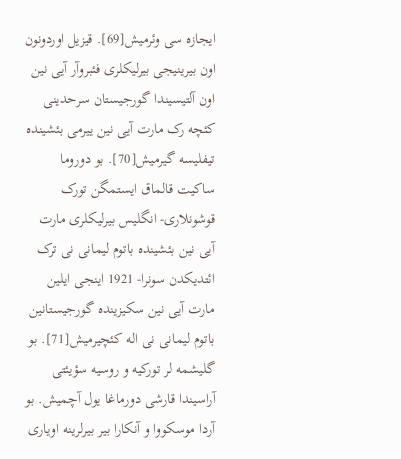ایجازه سی وئرمیش[69]. قیزیل اوردونون اون بیرینیجی بیرلیکلری فئبروآر آیی نین اون آلتیسیندا گورجیستان سرحدینی کئچه رک مارت آیی نین ییرمی بئشینده تیفلیسه گیرمیش[70]. بو دوروما ساکیت قالماق ایستمگن تورک قوشونلاری- انگلیس بیرلیکلری مارت آیی نین بئشینده باتوم لیمانی نی ترک ائتدیکدن سونرا- 1921 اینجی ایلین مارت آیی نین سکیزینده گورجیستانین باتوم لیمانی نی اله کئچیرمیش[71]. بو گلیشمه لر تورکیه و روسیه سؤیئتی آراسیندا قارشی دورماغا یول آچمیش. بو آردا موسکووا و آنکارا بیر بیرلرینه اویاری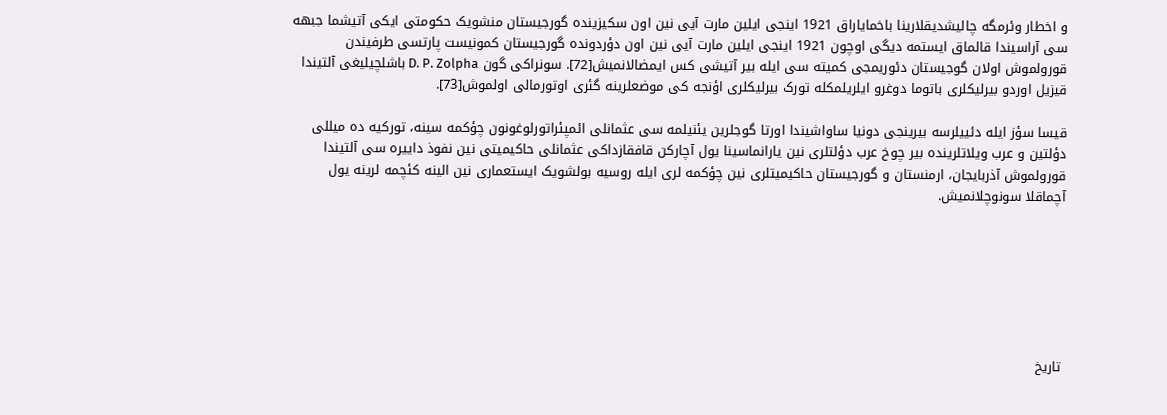و اخطار وئرمگه چالیشدیقلارینا باخمایاراق 1921 اینجی ایلین مارت آیی نین اون سکیزینده گورجیستان منشویک حکومتی ایکی آتیشما جبهه سی آراسیندا قالماق ایستمه دیگی اوچون 1921 اینجی ایلین مارت آیی نین اون دؤردونده گورجیستان کمونیست پارتسی طرفیندن قورولموش اولان گوجیستان دئوریمجی کمیته سی ایله بیر آتیشی کس ایمضالانمیش[72]. سونراکی گون D. P. Zolpha باشلچیلیغی آلتیندا قیزیل اوردو بیرلیکلری باتوما دوغرو ایلریلمکله تورک بیرلیکلری اؤنجه کی موضعلرینه گئری اوتورمالی اولموش[73].

قیسا سؤز ایله دئییلرسه بیرینجی دونیا ساواشیندا اورتا گوجلرین یئنیلمه سی عثمانلی ائمپئراتورلوغونون چؤکمه سینه، تورکیه ده میللی دؤلتین و عرب ویلاتلرینده بیر چوخ عرب دؤلتلری نین یارانماسینا یول آچارکن قافقازداکی عثمانلی حاکیمیتی نین نفوذ داییره سی آلتیندا قورولموش آذربایجان، ارمنستان و گورجیستان حاکیمیتلری نین چؤکمه لری ایله روسیه بولشویک ایستعماری نین الینه کئچمه لرینه یول آچماقلا سونوچلانمیش.







 تاريخ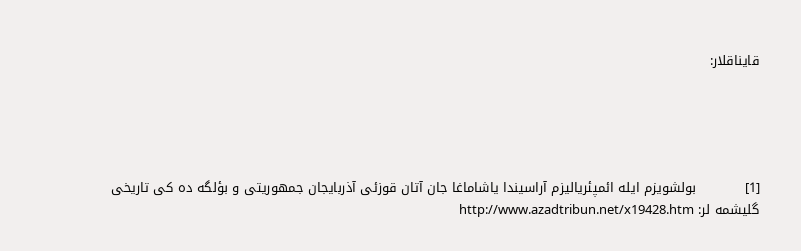قایناقلار:





[1]           بولشویزم ایله ائمپئریالیزم آراسیندا یاشاماغا جان آتان قوزئی آذربایجان جمهوریتی و بؤلگه ده کی تاریخی گلیشمه لر: http://www.azadtribun.net/x19428.htm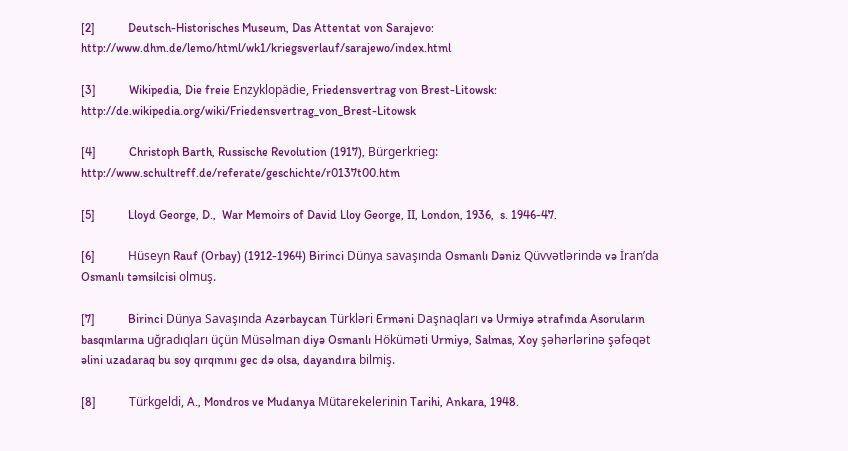[2]           Deutsch-Historisches Museum, Das Attentat von Sarajevo: http://www.dhm.de/lemo/html/wk1/kriegsverlauf/sarajewo/index.html

[3]           Wikipedia, Die freie Enzyklopädie, Friedensvertrag von Brest-Litowsk: http://de.wikipedia.org/wiki/Friedensvertrag_von_Brest-Litowsk

[4]           Christoph Barth, Russische Revolution (1917), Bürgerkrieg: http://www.schultreff.de/referate/geschichte/r0137t00.htm

[5]           Lloyd George, D.,  War Memoirs of David Lloy George, II, London, 1936,  s. 1946-47.

[6]           Hüseyn Rauf (Orbay) (1912-1964) Birinci Dünya savaşında Osmanlı Dəniz Qüvvətlərində və İran’da  Osmanlı təmsilcisi olmuş.

[7]           Birinci Dünya Savaşında Azərbaycan Türkləri Erməni Daşnaqları və Urmiyə ətrafında Asoruların basqınlarına uğradıqları üçün Müsəlman diyə Osmanlı Höküməti Urmiyə, Salmas, Xoy şəhərlərinə şəfəqət əlini uzadaraq bu soy qırqınını gec də olsa, dayandıra bilmiş.

[8]           Türkgeldi, A., Mondros ve Mudanya Mütarekelerinin Tarihi, Ankara, 1948.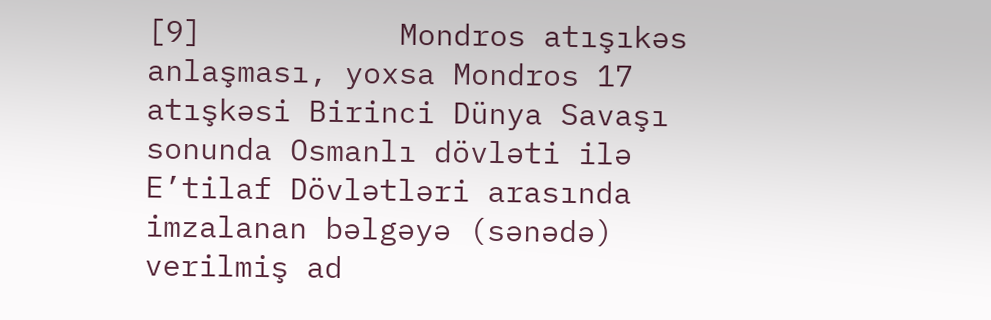[9]           Mondros atışıkəs anlaşması, yoxsa Mondros 17 atışkəsi Birinci Dünya Savaşı sonunda Osmanlı dövləti ilə E’tilaf Dövlətləri arasında imzalanan bəlgəyə (sənədə) verilmiş ad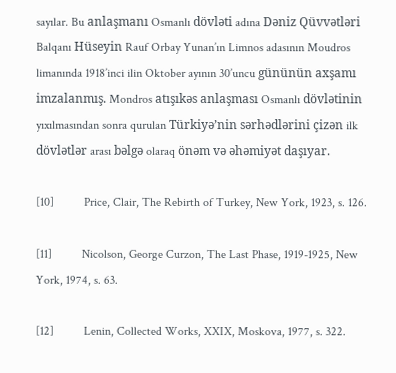sayılar. Bu anlaşmanı Osmanlı dövləti adına Dəniz Qüvvətləri Balqanı Hüseyin Rauf Orbay Yunan’ın Limnos adasının Moudros limanında 1918’inci ilin Oktober ayının 30’uncu gününün axşamı imzalanmış. Mondros atışıkəs anlaşması Osmanlı dövlətinin yıxılmasından sonra qurulan Türkiyə’nin sərhədlərini çizən ilk dövlətlər arası bəlgə olaraq önəm və əhəmiyət daşıyar.

[10]          Price, Clair, The Rebirth of Turkey, New York, 1923, s. 126.

[11]          Nicolson, George Curzon, The Last Phase, 1919-1925, New York, 1974, s. 63.

[12]          Lenin, Collected Works, XXIX, Moskova, 1977, s. 322.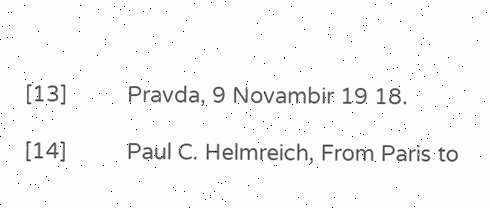[13]          Pravda, 9 Novambir 19 18.

[14]          Paul C. Helmreich, From Paris to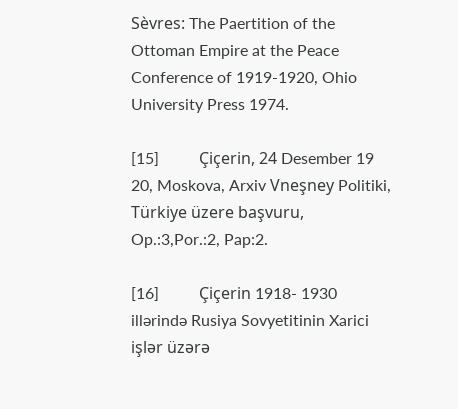Sèvres: The Paertition of the Ottoman Empire at the Peace Conference of 1919-1920, Ohio University Press 1974.

[15]          Çiçerin, 24 Desember 19 20, Moskova, Arxiv Vneşney Politiki, Türkiye üzere başvuru, Op.:3,Por.:2, Pap:2.

[16]          Çiçerin 1918- 1930 illərində Rusiya Sovyetitinin Xarici işlər üzərə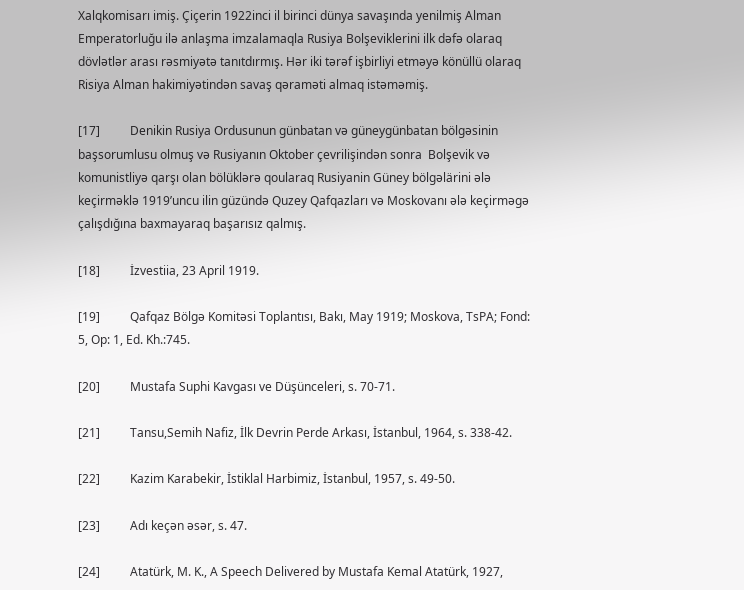Xalqkomisarı imiş. Çiçerin 1922inci il birinci dünya savaşında yenilmiş Alman Emperatorluğu ilə anlaşma imzalamaqla Rusiya Bolşeviklerini ilk dəfə olaraq dövlətlər arası rəsmiyətə tanıtdırmış. Hər iki tərəf işbirliyi etməyə könüllü olaraq Risiya Alman hakimiyətindən savaş qəraməti almaq istəməmiş.

[17]          Denikin Rusiya Ordusunun günbatan və güneygünbatan bölgəsinin başsorumlusu olmuş və Rusiyanın Oktober çevrilişindən sonra  Bolşevik və komunistliyə qarşı olan bölüklərə qoularaq Rusiyanin Güney bölgəlärini ələ keçirməklə 1919’uncu ilin güzündə Quzey Qafqazları və Moskovanı ələ keçirməgə çalışdığına baxmayaraq başarısız qalmış.

[18]          İzvestiia, 23 April 1919.

[19]          Qafqaz Bölgə Komitəsi Toplantısı, Bakı, May 1919; Moskova, TsPA; Fond: 5, Op: 1, Ed. Kh.:745.

[20]          Mustafa Suphi Kavgası ve Düşünceleri, s. 70-71.

[21]          Tansu,Semih Nafiz, İlk Devrin Perde Arkası, İstanbul, 1964, s. 338-42.

[22]          Kazim Karabekir, İstiklal Harbimiz, İstanbul, 1957, s. 49-50.

[23]          Adı keçən əsər, s. 47.

[24]          Atatürk, M. K., A Speech Delivered by Mustafa Kemal Atatürk, 1927,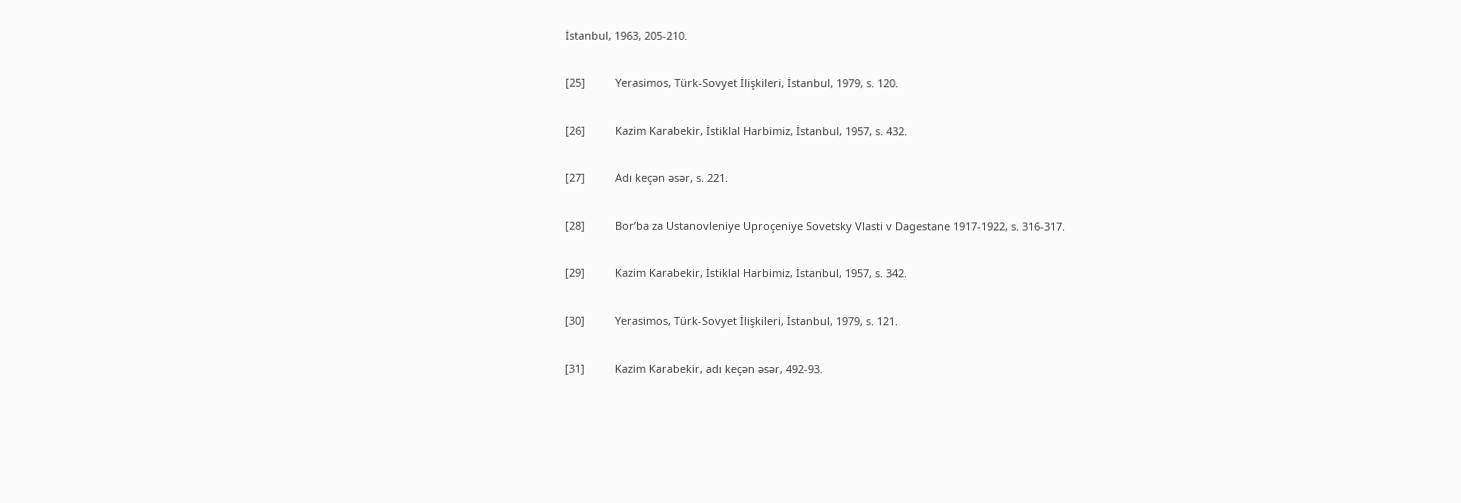İstanbul, 1963, 205-210.

[25]          Yerasimos, Türk-Sovyet İlişkileri, İstanbul, 1979, s. 120.

[26]          Kazim Karabekir, İstiklal Harbimiz, İstanbul, 1957, s. 432.

[27]          Adı keçən əsər, s. 221.

[28]          Bor’ba za Ustanovleniye Uproçeniye Sovetsky Vlasti v Dagestane 1917-1922, s. 316-317.

[29]          Kazim Karabekir, İstiklal Harbimiz, İstanbul, 1957, s. 342.

[30]          Yerasimos, Türk-Sovyet İlişkileri, İstanbul, 1979, s. 121.

[31]          Kazim Karabekir, adı keçən əsər, 492-93.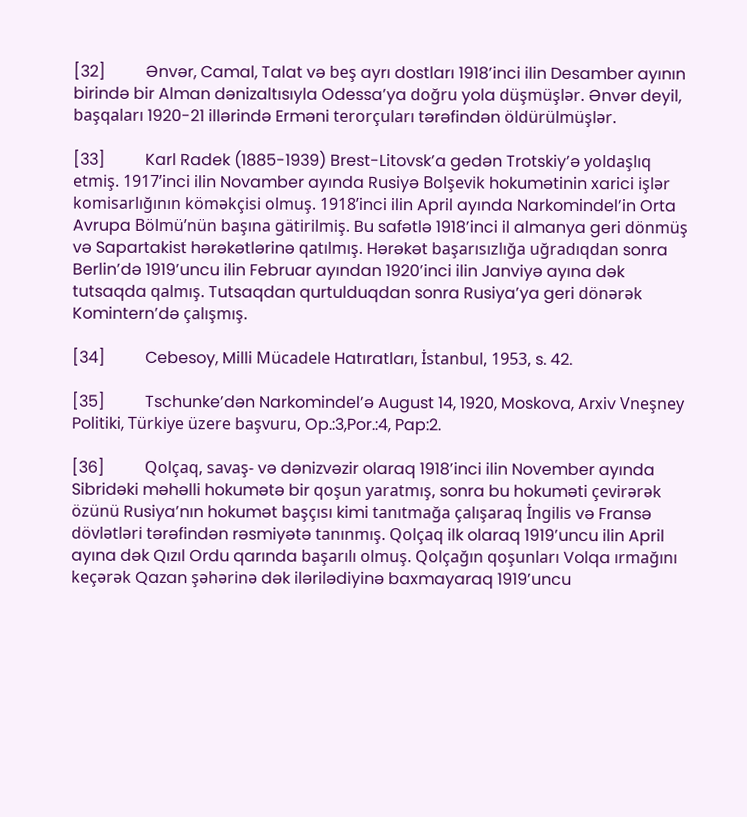[32]          Ənvər, Camal, Talat və beş ayrı dostları 1918’inci ilin Desamber ayının birində bir Alman dənizaltısıyla Odessa’ya doğru yola düşmüşlər. Ənvər deyil, başqaları 1920-21 illərində Erməni terorçuları tərəfindən öldürülmüşlər.

[33]          Karl Radek (1885-1939) Brest-Litovsk’a gedən Trotskiy’ə yoldaşlıq etmiş. 1917’inci ilin Novamber ayında Rusiyə Bolşevik hokumətinin xarici işlər komisarlığının köməkçisi olmuş. 1918’inci ilin April ayında Narkomindel’in Orta Avrupa Bölmü’nün başına gätirilmiş. Bu safətlə 1918’inci il almanya geri dönmüş və Sapartakist hərəkətlərinə qatılmış. Hərəkət başarısızlığa uğradıqdan sonra Berlin’də 1919’uncu ilin Februar ayından 1920’inci ilin Janviyə ayına dək tutsaqda qalmış. Tutsaqdan qurtulduqdan sonra Rusiya’ya geri dönərək Komintern’də çalışmış.

[34]          Cebesoy, Milli Mücadele Hatıratları, İstanbul, 1953, s. 42.

[35]          Tschunke’dən Narkomindel’ə August 14, 1920, Moskova, Arxiv Vneşney Politiki, Türkiye üzere başvuru, Op.:3,Por.:4, Pap:2.

[36]          Qolçaq, savaş- və dənizvəzir olaraq 1918’inci ilin November ayında Sibridəki məhəlli hokumətə bir qoşun yaratmış, sonra bu hokuməti çevirərək özünü Rusiya’nın hokumət başçısı kimi tanıtmağa çalışaraq İngilis və Fransə dövlətləri tərəfindən rəsmiyətə tanınmış. Qolçaq ilk olaraq 1919’uncu ilin April ayına dək Qızıl Ordu qarında başarılı olmuş. Qolçağın qoşunları Volqa ırmağını keçərək Qazan şəhərinə dək ilərilədiyinə baxmayaraq 1919’uncu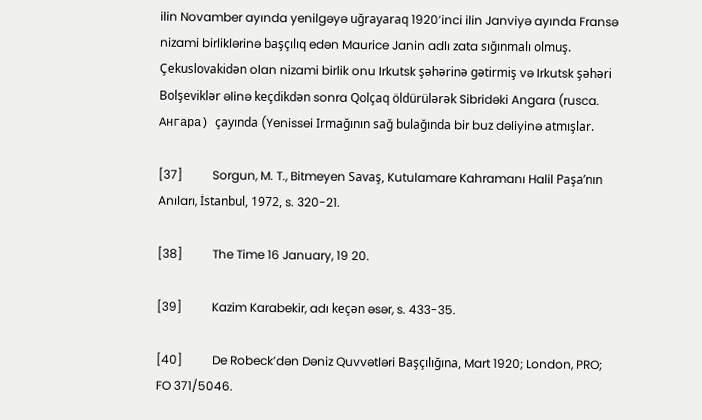ilin Novamber ayında yenilgəyə uğrayaraq 1920’inci ilin Janviyə ayında Fransə nizami birliklərinə başçılıq edən Maurice Janin adlı zata sığınmalı olmuş. Çekuslovakidən olan nizami birlik onu Irkutsk şəhərinə gətirmiş və Irkutsk şəhəri Bolşeviklər əlinə keçdikdən sonra Qolçaq öldürülərək Sibridəki Angara (rusca. Ангара) çayında (Yenissei Irmağının sağ bulağında bir buz dəliyinə atmışlar.

[37]          Sorgun, M. T., Bitmeyen Savaş, Kutulamare Kahramanı Halil Paşa’nın Anıları, İstanbul, 1972, s. 320-21.

[38]          The Time 16 January, 19 20.

[39]          Kazim Karabekir, adı keçən əsər, s. 433-35.

[40]          De Robeck’dən Dəniz Quvvətləri Başçılığına, Mart 1920; London, PRO; FO 371/5046.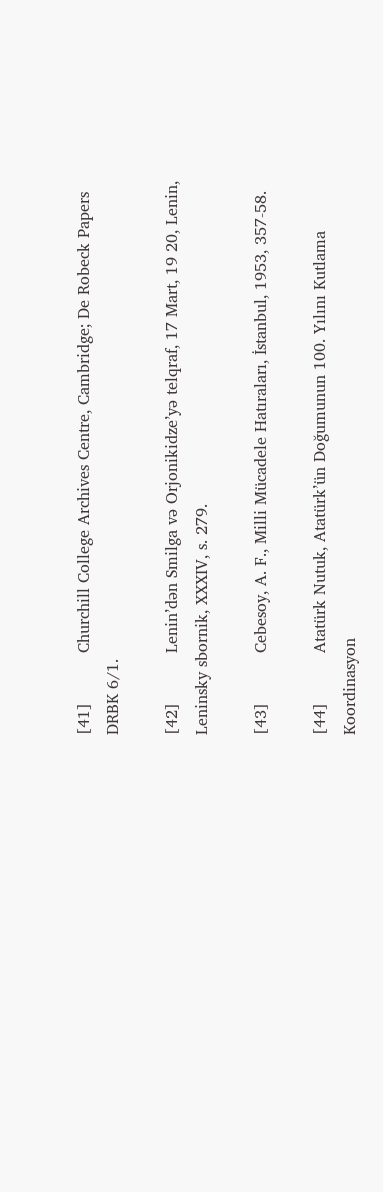[41]          Churchill College Archives Centre, Cambridge; De Robeck Papers DRBK 6/1.

[42]          Lenin’dən Smilga və Orjonikidze’yə telqraf, 17 Mart, 19 20, Lenin, Leninsky sbornik, XXXIV, s. 279.

[43]          Cebesoy, A. F., Milli Mücadele Hatıraları, İstanbul, 1953, 357-58.

[44]          Atatürk Nutuk, Atatürk’ün Doğumunun 100. Yılını Kutlama Koordinasyon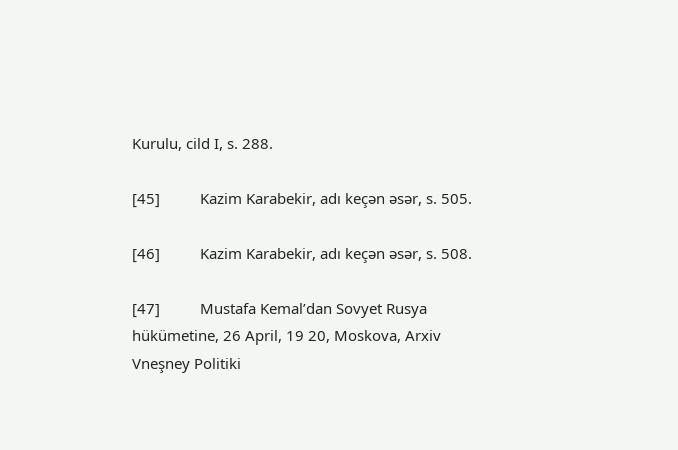Kurulu, cild I, s. 288.

[45]          Kazim Karabekir, adı keçən əsər, s. 505.

[46]          Kazim Karabekir, adı keçən əsər, s. 508.

[47]          Mustafa Kemal’dan Sovyet Rusya hükümetine, 26 April, 19 20, Moskova, Arxiv Vneşney Politiki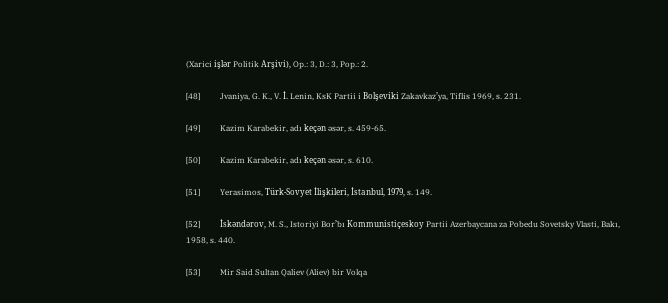(Xarici işlər Politik Arşivi), Op.: 3, D.: 3, Pop.: 2.

[48]          Jvaniya, G. K., V. İ. Lenin, KsK Partii i Bolşeviki Zakavkaz’ya, Tiflis 1969, s. 231.

[49]          Kazim Karabekir, adı keçən əsər, s. 459-65.

[50]          Kazim Karabekir, adı keçən əsər, s. 610.

[51]          Yerasimos, Türk-Sovyet İlişkileri, İstanbul, 1979, s. 149.

[52]          İskəndərov, M. S., Istoriyi Bor’bı Kommunistiçeskoy Partii Azerbaycana za Pobedu Sovetsky Vlasti, Bakı, 1958, s. 440.

[53]          Mir Said Sultan Qaliev (Aliev) bir Volqa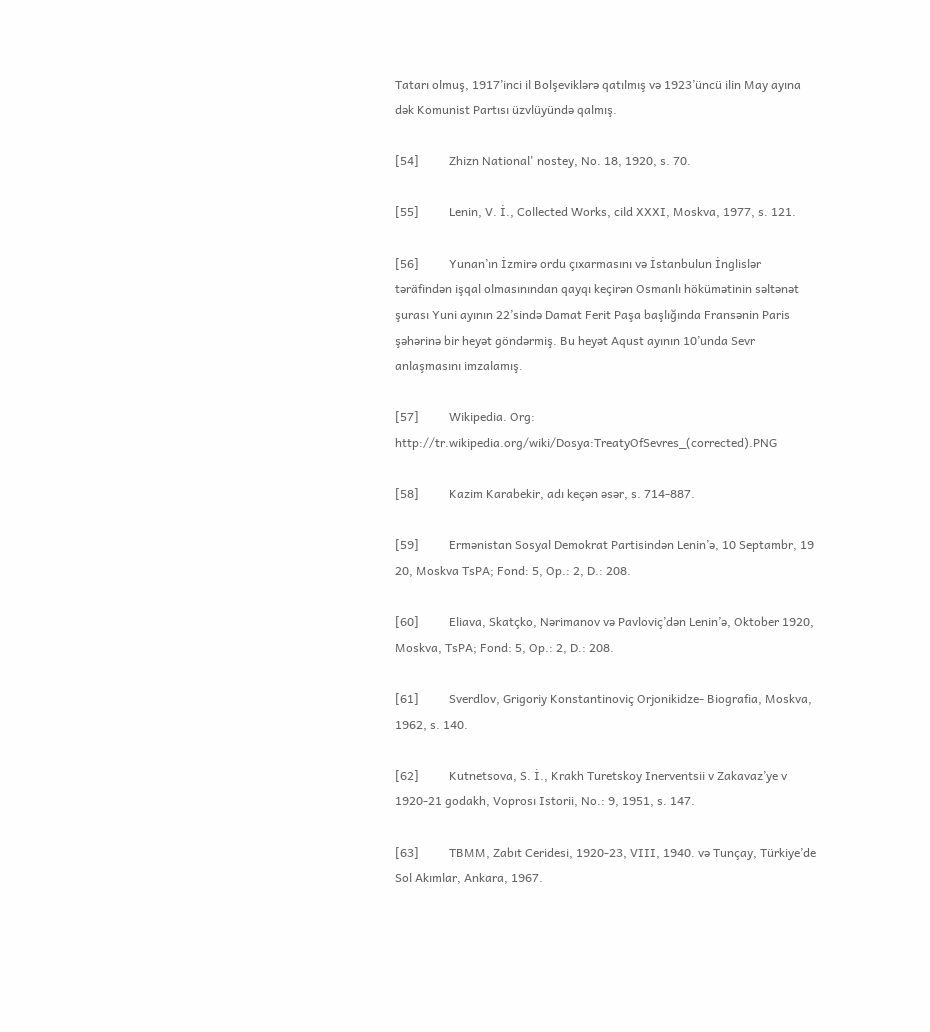Tatarı olmuş, 1917’inci il Bolşeviklərə qatılmış və 1923’üncü ilin May ayına dək Komunist Partısı üzvlüyündə qalmış.

[54]          Zhizn National' nostey, No. 18, 1920, s. 70.

[55]          Lenin, V. İ., Collected Works, cild XXXI, Moskva, 1977, s. 121.

[56]          Yunan’ın İzmirə ordu çıxarmasını və İstanbulun İnglislər təräfindən işqal olmasınından qayqı keçirən Osmanlı hökümətinin səltənət şurası Yuni ayının 22’sində Damat Ferit Paşa başlığında Fransənin Paris şəhərinə bir heyət göndərmiş. Bu heyət Aqust ayının 10’unda Sevr anlaşmasını imzalamış.

[57]          Wikipedia. Org: http://tr.wikipedia.org/wiki/Dosya:TreatyOfSevres_(corrected).PNG

[58]          Kazim Karabekir, adı keçən əsər, s. 714-887.

[59]          Ermənistan Sosyal Demokrat Partisindən Lenin’ə, 10 Septambr, 19 20, Moskva TsPA; Fond: 5, Op.: 2, D.: 208.

[60]          Eliava, Skatçko, Nərimanov və Pavloviç’dən Lenin’ə, Oktober 1920, Moskva, TsPA; Fond: 5, Op.: 2, D.: 208.

[61]          Sverdlov, Grigoriy Konstantinoviç Orjonikidze- Biografia, Moskva, 1962, s. 140.

[62]          Kutnetsova, S. İ., Krakh Turetskoy Inerventsii v Zakavaz’ye v 1920-21 godakh, Voprosı Istorii, No.: 9, 1951, s. 147.

[63]          TBMM, Zabıt Ceridesi, 1920-23, VIII, 1940. və Tunçay, Türkiye’de Sol Akımlar, Ankara, 1967.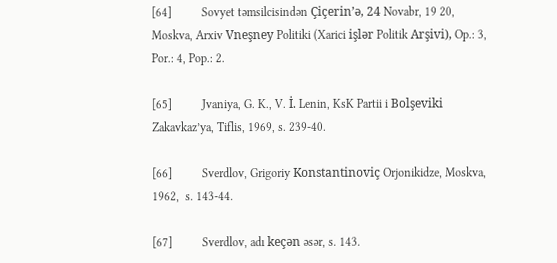[64]          Sovyet təmsilcisindən Çiçerin’ə, 24 Novabr, 19 20, Moskva, Arxiv Vneşney Politiki (Xarici işlər Politik Arşivi), Op.: 3, Por.: 4, Pop.: 2.

[65]          Jvaniya, G. K., V. İ. Lenin, KsK Partii i Bolşeviki Zakavkaz’ya, Tiflis, 1969, s. 239-40.

[66]          Sverdlov, Grigoriy Konstantinoviç Orjonikidze, Moskva, 1962,  s. 143-44.

[67]          Sverdlov, adı keçən əsər, s. 143.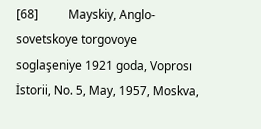[68]          Mayskiy, Anglo-sovetskoye torgovoye soglaşeniye 1921 goda, Voprosı İstorii, No. 5, May, 1957, Moskva,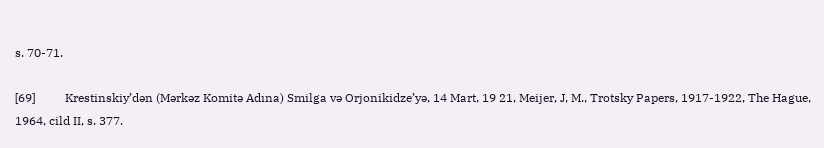s. 70-71.

[69]          Krestinskiy’dən (Mərkəz Komitə Adına) Smilga və Orjonikidze’yə, 14 Mart, 19 21, Meijer, J, M., Trotsky Papers, 1917-1922, The Hague, 1964, cild II, s. 377.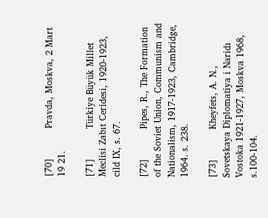[70]          Pravda, Moskva, 2 Mart 19 21.

[71]          Türkiye Büyük Millet Meclisi Zabıt Ceridesi, 1920-1923, cild IX, s. 67.

[72]          Pipes, R., The Formation of the Soviet Union, Communism and Nationalism, 1917-1923, Cambridge, 1964. s. 238.

[73]          Kheyfets, A. N., Sovetskaya Diplomatiya i Naridı Vostoka 1921-1927, Moskva 1968, s.100-104.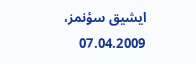ایشیق سؤنمز، 07.04.2009